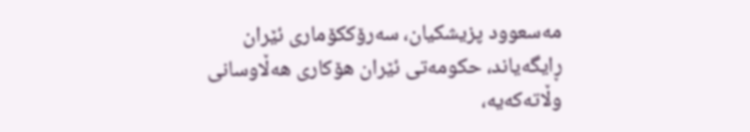مەسعوود پزیشکیان، سەرۆککۆماری ئێران ڕایگەیاند، حکومەتى ئێران هۆکارى هەڵاوسانى وڵاتەکەیە،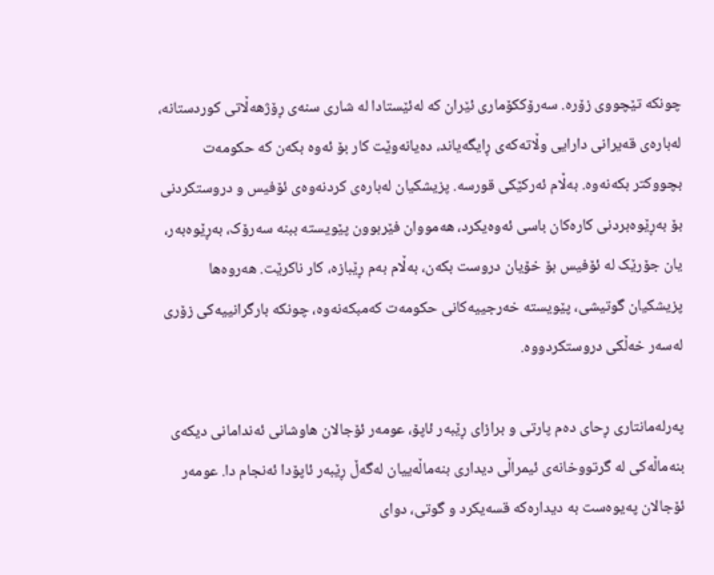چونکە تێچووى زۆرە. سەرۆککۆمارى ئێران کە لەئێستادا لە شارى سنەى ڕۆژهەڵاتى کوردستانە، لەبارەى قەیرانى دارایی وڵاتەکەى ڕایگەیاند، دەیانەوێت کار بۆ ئەوە بکەن کە حکومەت بچووکتر بکەنەوە. بەڵام ئەرکێکی قورسە. پزیشکیان لەبارەی کردنەوەی ئۆفیس و دروستکردنی بۆ بەڕێوەبردنی کارەکان باسی ئەوەیکرد، هەمووان فێربوون پێویستە ببنە سەرۆک، بەڕێوەبەر، یان جۆرێک لە ئۆفیس بۆ خۆیان دروست بکەن، بەڵام بەم ڕێبازە، کار ناکرێت. هەروەها پزیشکیان گوتیشى، پێویستە خەرجییەکانى حکومەت کەمبکەنەوە، چونکە بارگرانییەکى زۆرى لەسەر خەڵکى دروستکردووە.

پەرلەمانتاری ڕحای دەم پارتی و برازای ڕێبەر ئاپۆ، عومەر ئۆجالان هاوشانی ئەندامانی دیکەی بنەماڵەکی لە گرتووخانەی ئیمراڵی دیداری بنەماڵەییان لەگەڵ ڕێبەر ئاپۆدا ئەنجام دا. عومەر ئۆجالان پەیوەست بە دیدارەکە قسەیکرد و گوتی، دوای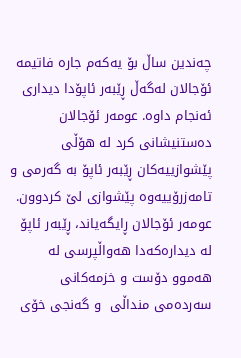چەندین ساڵ بۆ یەکەم جارە فاتیمە ئۆجالان لەگەڵ ڕێبەر ئاپۆدا دیداری ئەنجام داوە. عومەر ئۆجالان دەستنیشانی کرد لە هۆڵی پێشوازییەکان ڕێبەر ئاپۆ بە گەرمی و تامەزرۆییەوە پێشوازی لێ کردوون. عومەر ئۆجالان ڕایگەیاند، ڕێبەر ئاپۆ لە دیدارەکەدا هەواڵپرسی لە هەموو دۆست و خزمەکانی سەردەمی منداڵی  و گەنجی خۆی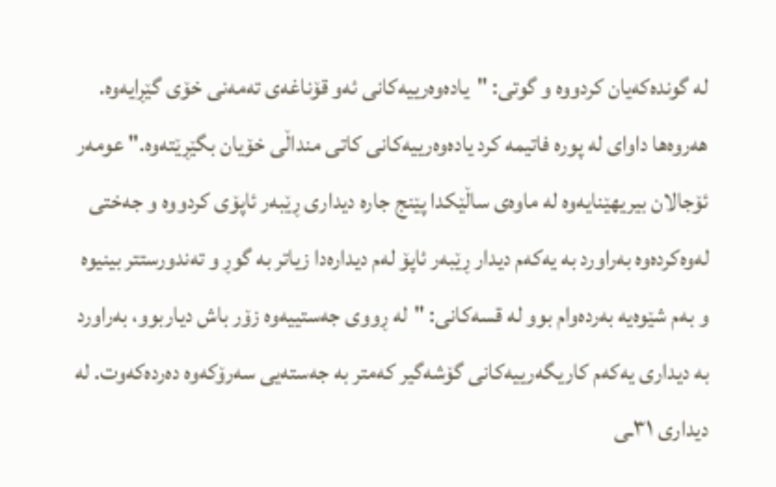لە گوندەکەیان کردووە و گوتی: "یادەوەرییەکانی ئەو قۆناغەی تەمەنی خۆی گێڕایەوە. هەروەها داوای لە پورە فاتیمە کرد یادەوەرییەکانی کاتی منداڵی خۆیان بگێڕێتەوە." عومەر ئۆجالان بیریهێنایەوە لە ماوەی ساڵێکدا پێنج جارە دیداری ڕێبەر ئاپۆی کردووە و جەختی لەوەکردەوە بەراورد بە یەکەم دیدار ڕێبەر ئاپۆ لەم دیدارەدا زیاتر بە گوڕ و تەندورستتر بینیوە و بەم شێوەیە بەردەوام بوو لە قسەکانی: "لە ڕووی جەستییەوە زۆر باش دیاربوو، بەراورد بە دیداری یەکەم کاریگەرییەکانی گۆشەگیر کەمتر بە جەستەیی سەرۆکەوە دەردەکەوت. لە دیداری ٣١ـی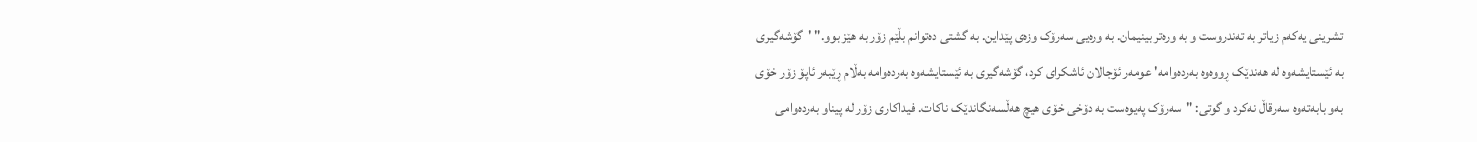تشرینی یەکەم زیاتر بە تەندروست و بە ورەتر بینیمان. بە ورەیی سەرۆک وزەی پێداین. بە گشتی دەتوانم بڵێم زۆر بە هێز بوو." 'گۆشەگیری بە ئێستایشەوە لە هەندێک ڕووەوە بەردەوامە' عومەر ئۆجالان ئاشکرای کرد، گۆشەگیری بە ئێستایشەوە بەردەوامە بەڵام ڕێبەر ئاپۆ زۆر خۆی بەو بابەتەوە سەرقاڵ نەکرد و گوتی: "سەرۆک پەیوەست بە دۆخی خۆی هیچ هەڵسەنگاندێک ناکات. فیداکاری زۆر لە پیناو بەردەوامی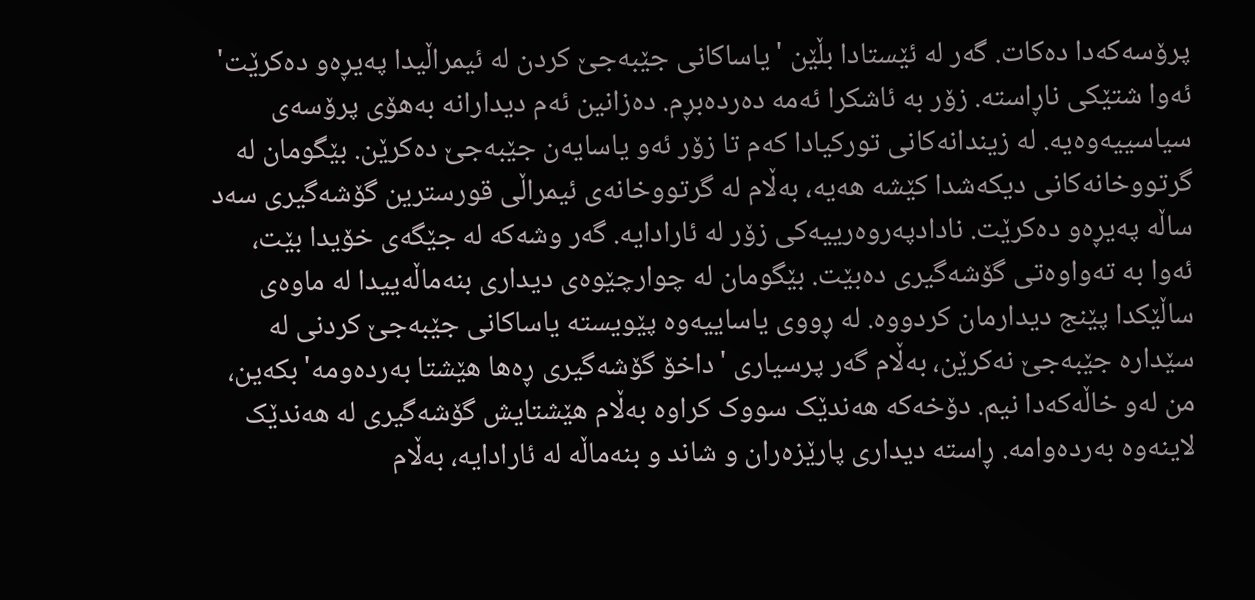پرۆسەکەدا دەکات. گەر لە ئێستادا بڵێن 'یاساکانی جێبەجێ کردن لە ئیمراڵیدا پەیڕەو دەکرێت' ئەوا شتێکی ناڕاستە. زۆر بە ئاشکرا ئەمە دەردەبڕم. دەزانین ئەم دیدارانە بەهۆی پرۆسەی سیاسییەوەیە. لە زیندانەکانی تورکیادا کەم تا زۆر ئەو یاسایەن جێبەجێ دەکرێن. بێگومان لە گرتووخانەکانی دیکەشدا کێشە هەیە، بەڵام لە گرتووخانەی ئیمراڵی قورسترین گۆشەگیری سەد ساڵە پەیڕەو دەکرێت. نادادپەروەرییەکی زۆر لە ئارادایە. گەر وشەکە لە جێگەی خۆیدا بێت، ئەوا بە تەواوەتی گۆشەگیری دەبێت. بێگومان لە چوارچێوەی دیداری بنەماڵەییدا لە ماوەی ساڵێکدا پێنج دیدارمان کردووە. لە ڕووی یاساییەوە پێویستە یاساکانی جێبەجێ کردنی لە سێدارە جێبەجێ نەکرێن، بەڵام گەر پرسیاری 'داخۆ گۆشەگیری ڕەها هێشتا بەردەومە' بکەین، من لەو خاڵەکەدا نیم. دۆخەکە هەندێک سووک کراوە بەڵام هێشتایش گۆشەگیری لە هەندێک لاینەوە بەردەوامە. ڕاستە دیداری پارێزەران و شاند و بنەماڵە لە ئارادایە، بەڵام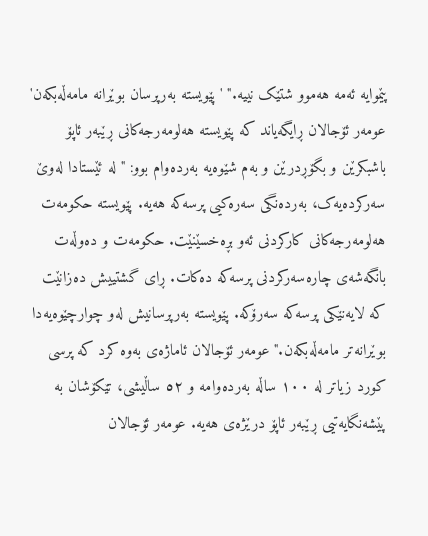پێموایە ئەمە هەموو شتێک نییە." 'پێویستە بەرپرسان بوێرانە مامەڵەبکەن' عومەر ئۆجالان ڕایگەیاند کە پێویستە هەلومەرجەکانی ڕێبەر ئاپۆ باشبکرێن و بگۆڕدرێن و بەم شێوەیە بەردەوام بوو: "لە ئێستادا لەوێ سەرکردەیەک، بەردەنگی سەرەکیی پرسەکە هەیە. پێویستە حکومەت هەلومەرجەکانی کارکردنی ئەو بڕەخسێنێت. حکومەت و دەوڵەت بانگەشەی چارەسەرکردنی پرسەکە دەکات. ڕای گشتییش دەزانێت کە لایەنێکی پرسەکە سەرۆکە. پێویستە بەرپرسانیش لەو چوارچێوەیەدا بوێرانەتر مامەڵەبکەن." عومەر ئۆجالان ئاماژەی بەوە کرد کە پرسی کورد زیاتر لە ١٠٠ ساڵە بەردەوامە و ٥٢ ساڵیشی، تێکۆشان بە پێشەنگایەتیی ڕێبەر ئاپۆ درێژەی هەیە. عومەر ئۆجالان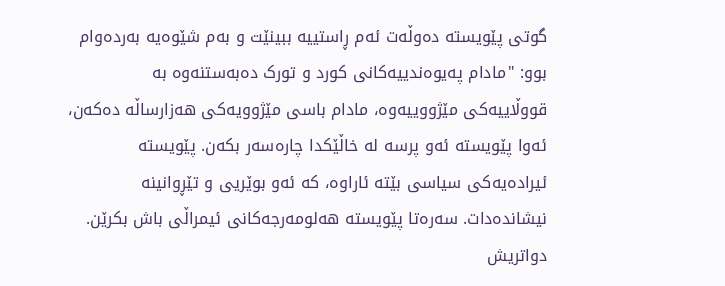گوتی پێویستە دەوڵەت ئەم ڕاستییە ببینێت و بەم شێوەیە بەردەوام بوو: "مادام پەیوەندییەکانی کورد و تورک دەبەستنەوە بە قووڵاییەکی مێژووییەوە، مادام باسی مێژوویەکی هەزارساڵە دەکەن، ئەوا پێویستە ئەو پرسە لە خاڵێکدا چارەسەر بکەن. پێویستە ئیرادەیەکی سیاسی بێتە ئاراوە، کە ئەو بوێریی و تێڕوانینە نیشاندەدات. سەرەتا پێویستە هەلومەرجەکانی ئیمراڵی باش بکرێن. دواتریش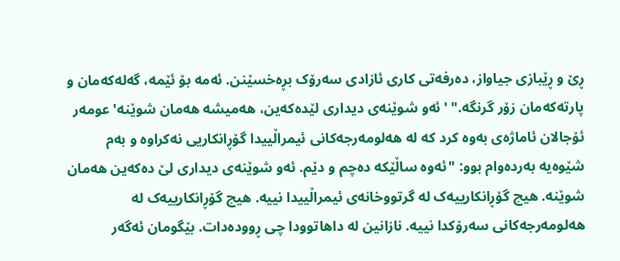ڕێ و ڕێبازی جیاواز، دەرفەتی کاری ئازادی سەرۆک بڕەخسێنن. ئەمە بۆ ئێمە، گەلەکەمان و پارتەکەمان زۆر گرنگە." 'ئەو شوێنەی دیداری لێدەکەین، هەمیشە هەمان شوێنە' عومەر ئۆجالان ئاماژەی بەوە کرد کە لە هەلومەرجەکانی ئیمراڵییدا گۆڕانکاریی نەکراوە و بەم شێوەیە بەردەوام بوو: "ئەوە ساڵێکە دەچم و دێم. ئەو شوێنەی دیداری لێ دەکەین هەمان شوێنە. هیچ گۆڕانکارییەک لە گرتووخانەی ئیمراڵییدا نییە. هیچ گۆڕانکارییەک لە هەلومەرجەکانی سەرۆکدا نییە. نازانین لە داهاتوودا چی ڕوودەدات. بێگومان ئەگەر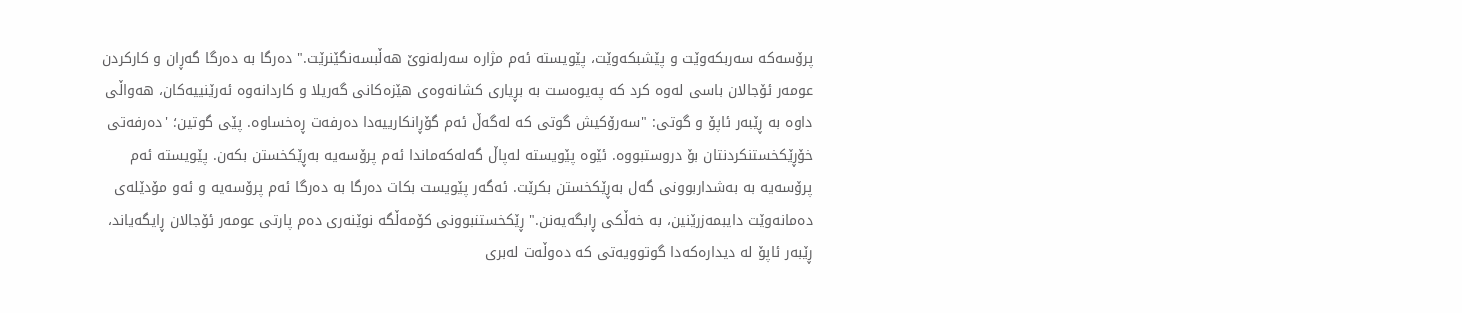پرۆسەکە سەربکەوێت و پێشبکەوێت، پێویستە ئەم مژارە سەرلەنوێ هەڵبسەنگێنرێت." دەرگا بە دەرگا گەڕان و کارکردن عومەر ئۆجالان باسی لەوە کرد کە پەیوەست بە بڕیاری کشانەوەی هێزەکانی گەریلا و کاردانەوە ئەرێنییەکان، هەواڵی داوە بە ڕێبەر ئاپۆ و گوتی: "سەرۆکیش گوتی کە لەگەڵ ئەم گۆڕانکارییەدا دەرفەت ڕەخساوە. پێی گوتین؛ 'دەرفەتی خۆڕێکخستنکردنتان بۆ دروستبووە. ئێوە پێویستە لەپاڵ گەلەکەماندا ئەم پرۆسەیە بەڕێکخستن بکەن. پێویستە ئەم پرۆسەیە بە بەشداربوونی گەل بەڕێکخستن بکرێت. ئەگەر پێویست بکات دەرگا بە دەرگا ئەم پرۆسەیە و ئەو مۆدێلەی دەمانەوێت دایبمەزرێنین، بە خەڵکی ڕابگەیەنن." ڕێکخستنبوونی کۆمەڵگە نوێنەری دەم پارتی عومەر ئۆجالان ڕایگەیاند، ڕێبەر ئاپۆ لە دیدارەکەدا گوتوویەتی کە دەوڵەت لەبری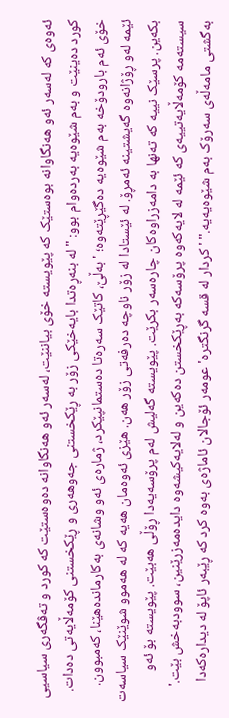ئەوەی کە لەسەر ئەو هەنگاوانە بوەستێک کە پێویستە خۆی بیاننێت، لەسەر ئەو هەنگاوانە دەوەستێت کە کورد و تەڤگەری سیاسیی کورد دەینێت و بەم شێوەیە بەردەوام بوو: "لە بنەڕەتدا بایەخێکی زۆر بە ڕێکخستنی جەوهەری و ڕێکخستنی کۆمەڵایەتی دەدات. خۆی ئەم بارودۆخە بەم شێوەیە دەگێڕێتەوە؛ 'بەڵێ، کاتێک سەرەتا دەستمانپێکرد، ژمارەی ئەو وشانەی بەکارماندەهێنا، کەمبوون. ئێمە لەو ڕۆژانەوە گەیشتینە ئەمڕۆ. لە ئێستادا لە زۆر ناوچە دەرفەتی زۆر هەن. هێزی ئەوەمان هەیە کە لە هەموو شوێنێک سیاسەت بکەین. پرسێک نییە کە تەنها بە دامەزراوەکان چارەسەر بکرێت. پێویستە گەلیش لەم پرۆسەیەدا ڕۆڵی هەبێت. پێویستە بۆ ئەو سیستەمە کۆمەڵایەتییەی کە ئێمە لە لایەکەوە پرۆسەکە بەڕێکخستن دەکەین و لەلایەکیشەوە دایدەمەزرێنین، سوودبەخش بێت.' بەگشتی مامەڵەی سەرۆک بەم شێوەیەیە." 'کردار لە قسە گرنگترە' عومەر ئۆجالان ئاماژەی بەوە کرد کە ڕێبەر ئاپۆ لە دیدارەکەدا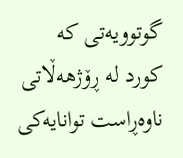گوتوویەتی کە کورد لە ڕۆژهەڵاتی ناوەڕاست توانایەکی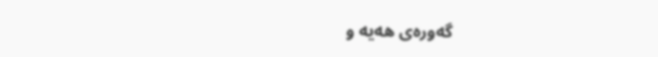گەورەی هەیە و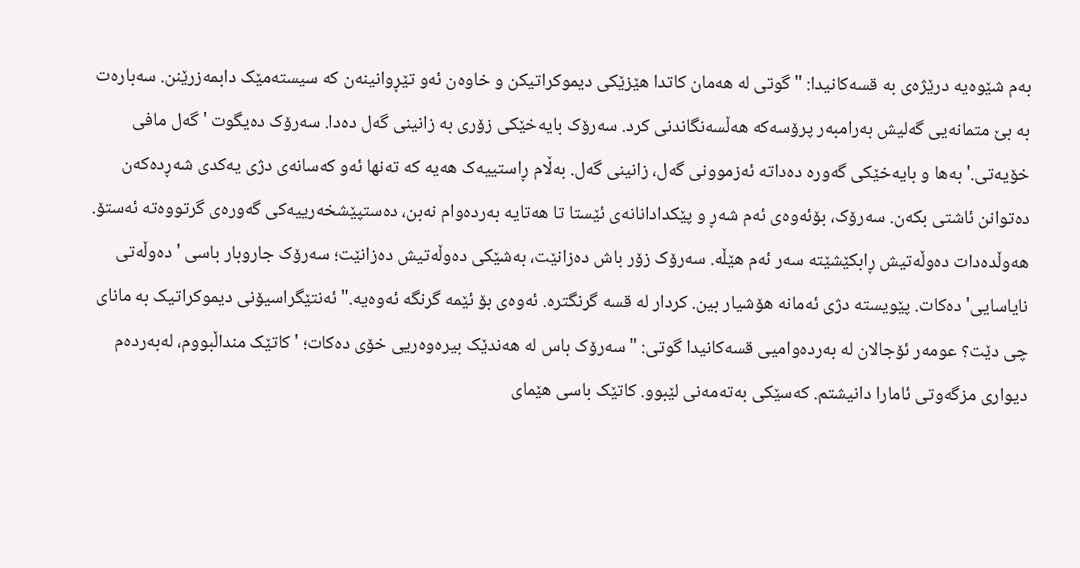بەم شێوەیە درێژەی بە قسەکانیدا: "گوتی لە هەمان کاتدا هێزێکی دیموکراتیکن و خاوەن ئەو تێڕوانینەن کە سیستەمێک دابمەزرێنن. سەبارەت بە بێ متمانەیی گەلیش بەرامبەر پرۆسەکە هەڵسەنگاندنی کرد. سەرۆک بایەخێکی زۆری بە زانینی گەل دەدا. سەرۆک دەیگوت 'گەل مافی خۆیەتی.' بەها و بایەخێکی گەورە دەداتە ئەزموونی گەل، زانینی گەل. بەڵام ڕاستییەک هەیە کە تەنها ئەو کەسانەی دژی یەکدی شەڕدەکەن دەتوانن ئاشتی بکەن. سەرۆک، بۆئەوەی ئەم شەڕ و پێکدادانانەی ئێستا تا هەتایە بەردەوام نەبن، دەستپێشخەرییەکی گەورەی گرتووەتە ئەستۆ. هەوڵدەدات دەوڵەتیش ڕابکێشێتە سەر ئەم هێڵە. سەرۆک زۆر باش دەزانێت، بەشێکی دەوڵەتیش دەزانێت؛ سەرۆک جاروبار باسی 'دەوڵەتی نایاسایی' دەکات. پێویستە دژی ئەمانە هۆشیار بین. کردار لە قسە گرنگترە. ئەوەی بۆ ئێمە گرنگە ئەوەیە." ئەنتێگراسیۆنی دیموکراتیک بە مانای چی دێت؟ عومەر ئۆجالان لە بەردەوامیی قسەکانیدا گوتی: "سەرۆک باس لە هەندێک بیرەوەریی خۆی دەکات؛ 'کاتێک منداڵبووم، لەبەردەم دیواری مزگەوتی ئامارا دانیشتم. کەسێکی بەتەمەنی لێبوو. کاتێک باسی هێمای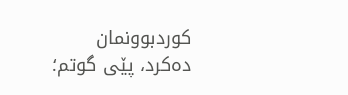کوردبوونمان دەکرد، پێی گوتم؛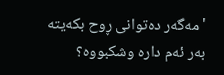'مەگەر دەتوانی ڕوح بکەیتە بەر ئەم دارە وشکبووە؟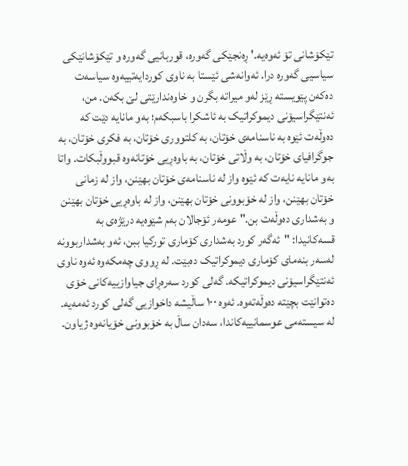تێکۆشانی تۆ ئەوەیە.' ڕەنجێکی گەورە، قوربانیی گەورە و تێکۆشانێکی سیاسیی گەورە درا. ئەوانەشی ئێستا بە ناوی کوردایەتییەوە سیاسەت دەکەن پێویستە ڕێز لەو میراتە بگرن و خاوەندارێتی لێ بکەن. من، ئەنتێگراسیۆنی دیموکراتیک بە ئاشکرا باسبکەم؛ بەو مانایە دێت کە دەوڵەت ئێوە بە ناسنامەی خۆتان، بە کلتووری خۆتان، بە فکری خۆتان، بە جوگرافیای خۆتان، بە وڵاتی خۆتان، بە باوەڕیی خۆتانەوە قبووڵبکات. واتا بەو مانایە نایەت کە ئێوە واز لە ناسنامەی خۆتان بهێنن، واز لە زمانی خۆتان بهێنن، واز لە خۆبوونی خۆتان بهێنن، واز لە باوەڕیی خۆتان بهێنن و بەشداری دەوڵەت بن." عومەر ئۆجالان بەم شێوەیە درێژەی بە قسەکانیدا: "ئەگەر کورد بەشداری کۆماری تورکیا ببن، ئەو بەشداربوونە لەسەر بنەمای کۆماری دیموکراتیک دەبێت. لە ڕووی چەمکەوە ئەوە ناوی ئەنتێگراسیۆنی دیموکراتیکە. گەلی کورد سەرەڕای جیاوازییەکانی خۆی دەتوانێت بچێتە دەوڵەتەوە. ئەوە ١٠٠ ساڵیشە داخوازیی گەلی کورد ئەمەیە. لە سیستەمی عوسمانییەکاندا، سەدان ساڵ بە خۆبوونی خۆیانەوە ژیاون.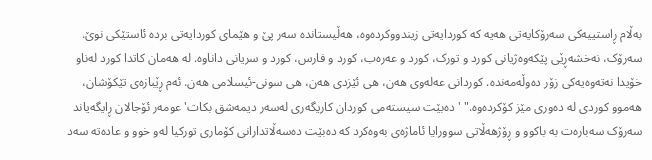بەڵام ڕاستییەکی سەرۆکایەتی هەیە کە کوردایەتی زیندووکردەوە، هەڵیستاندە سەر پێ و هێمای کوردایەتی بردە ئاستێکی نوێ. سەرۆک، نەخشەڕێی پێکەوەژیانی کورد و تورک، کورد و عەرەب، کورد و فارس، کورد و سریانی داناوە. لە هەمان کاتدا کورد لەناو خۆیدا نەتەوەیەکی زۆر دەوڵەمەندە. کوردانی عەلەوی هەن، هی ئێزدی هەن، هی سونی-ئیسلامی هەن. ئەم ڕێبازەی تێکۆشان، هەموو کوردی لە دەوری مێز کۆکردەوە." 'دەبێت سیستەمی کوردان کاریگەری لەسەر دیمەشق بکات' عومەر ئۆجالان ڕایگەیاند سەرۆک سەبارەت بە باکوو و ڕۆژهەڵاتی سوورایا ئاماژەی بەوەکرد کە دەبێت دەسەڵاتدارانی کۆماری تورکیا لەو خوو و عادەتە سەد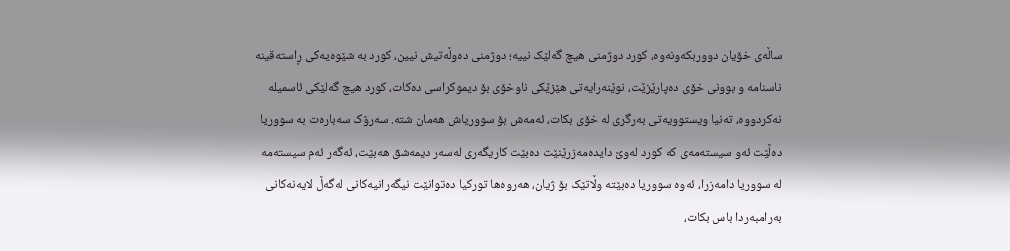ساڵەی خۆیان دووربکەونەوە، کورد دوژمنی هیچ گەلێک نییە؛ دوژمنی دەوڵەتیش نیین، کورد بە شێوەیەکی ڕاستەقینە ناسنامە و بوونی خۆی دەپارێزێت، نوێنەرایەتی هێزێکی ناوخۆی بۆ دیموکراسی دەکات، کورد هیچ گەلێکی ئاسمیلە نەکردووە، تەنیا ویستوویەتی بەرگری لە خۆی بکات، ئەمەش بۆ سووریاش هەمان شتە. سەرۆک سەبارەت بە سووریا دەڵێت ئەو سیستەمەی کە کورد لەوێ دایدەمەزرێنێت دەبێت کاریگەری لەسەر دیمەشق هەبێت، ئەگەر ئەم سیستەمە لە سووریا دامەزرا، ئەوە سووریا دەبێتە وڵاتێک بۆ ژیان، هەروەها تورکیا دەتوانێت نیگەرانیەکانی لەگەڵ لایەنەکانی بەرامبەردا باس بکات،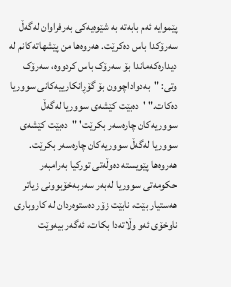پێموایە ئەم بابەتە بە شێوەیەکی بەرفراوان لەگەڵ سەرۆکدا باس دەکرێت. هەروەها من پێشهاتەکانم لە دیدارەکەماندا بۆ سەرۆک باس کردووە، سەرۆک وتی: "بەدواداچوون بۆ گۆڕانکارییەکانی سووریا دەکات." 'دەبێت کێشەی سووریا لەگەڵ سووریەکان چارەسەر بکرێت' "دەبێت کێشەی سووریا لەگەڵ سووریەکان چارەسەر بکرێت. هەروەها پێویستە دەوڵەتی تورکیا بەرامبەر حکومەتی سووریا لەبەر سەربەخۆبوونی زیاتر هەستیار بێت، نابێت زۆر دەستوەردان لە کاروباری ناوخۆی ئەو وڵاتەدا بکات، ئەگەر بیەوێت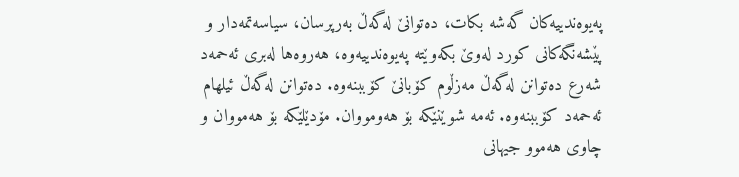پەیوەندییەکان گەشە بکات، دەتوانێ لەگەڵ بەرپرسان، سیاسەتمەدار و پێشەنگەکانی کورد لەوێ بکەوێتە پەیوەندییەوە، هەروەها لەبری ئەحمەد شەرع دەتوانن لەگەڵ مەزڵوم کۆبانێ کۆببنەوە. دەتوانن لەگەڵ ئیلهام ئەحمەد کۆببنەوە. ئەمە شوێنێکە بۆ هەومووان. مۆدێلێکە بۆ هەمووان و چاوی هەموو جیهانی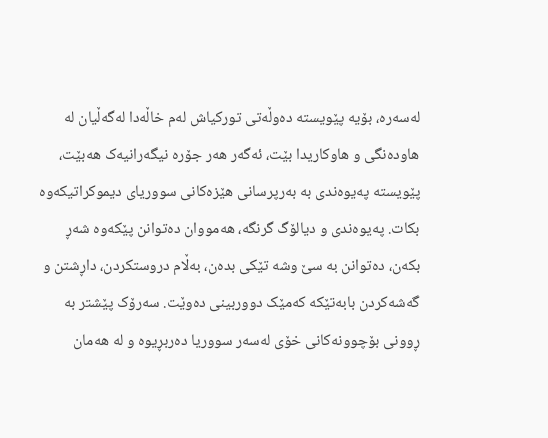لەسەرە، بۆیە پێویستە دەوڵەتی تورکیاش لەم خاڵەدا لەگەڵیان لە هاودەنگی و هاوکاریدا بێت، ئەگەر هەر جۆرە نیگەرانیەک هەبێت، پێویستە پەیوەندی بە بەرپرسانی هێزەکانی سووریای دیموکراتیکەوە بکات. پەیوەندی و دیالۆگ گرنگە، هەمووان دەتوانن پێکەوە شەڕ بکەن، دەتوانن بە سێ وشە تێکی بدەن، بەڵام دروستکردن، داڕشتن و گەشەکردن بابەتێکە کەمێک دووربینی دەوێت. سەرۆک پێشتر بە ڕوونی بۆچوونەکانی خۆی لەسەر سووریا دەربڕیوە و لە هەمان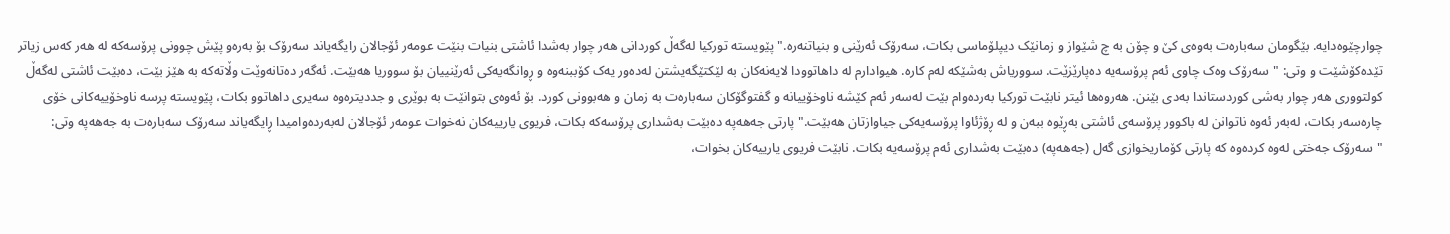چوارچێوەدایە. بێگومان سەبارەت بەوەی کێ و چۆن بە چ شێواز و زمانێک دیپلۆماسی بکات، سەرۆک ئەرێنی و بنیاتنەرە." پێویستە تورکیا لەگەڵ کوردانی هەر چوار بەشدا ئاشتی بنیات بنێت عومەر ئۆجالان رایگەیاند سەرۆک بۆ بەرەو پێش چوونی پرۆسەکە لە هەر کەس زیاتر تێدەکۆشێت و وتی: "سەرۆک وەک چاوی ئەم پرۆسەیە دەپارێزێت. سووریاش بەشێکە لەم کارە. هیوادارم لە داهاتوودا لایەنەکان بە لێکتێگەیشتن لەدەور یەک کۆببنەوە و ڕوانگەیەکی ئەرێنییان بۆ سووریا هەبێت. ئەگەر دەتانەوێت وڵاتەکە بە هێز بێت، دەبێت ئاشتی لەگەڵ کولتووری هەر چوار بەشی کوردستاندا بەدی بێنن. هەروەها ئیتر نابێت تورکیا بەردەوام بێت لەسەر ئەم کێشە ناوخۆییانە و گفتوگۆکان سەبارەت بە زمان و هەبوونی کورد. بۆ ئەوەی بتوانێت بە بوێری و جددیترەوە سەیری داهاتوو بکات، پێویستە پرسە ناوخۆییەکانی خۆی چارەسەر بکات، لەبەر ئەوە ناتوانن لە باکوور پرۆسەی ئاشتی بەڕێوە ببەن و لە ڕۆژئاوا پرۆسەیەکی جیاوازتان هەبێت." پارتی جەهەپە دەبێت بەشداری پرۆسەکە بکات، فریوی یارییەکان نەخوات عومەر ئۆجالان لەبەردەوامیدا ڕایگەیاند سەرۆک سەبارەت بە جەهەپە وتی: "سەرۆک جەختی لەوە کردەوە کە پارتی کۆماریخوازی گەل (جەهەپە) دەبێت بەشداری ئەم پرۆسەیە بکات. نابێت فریوی یارییەکان بخوات،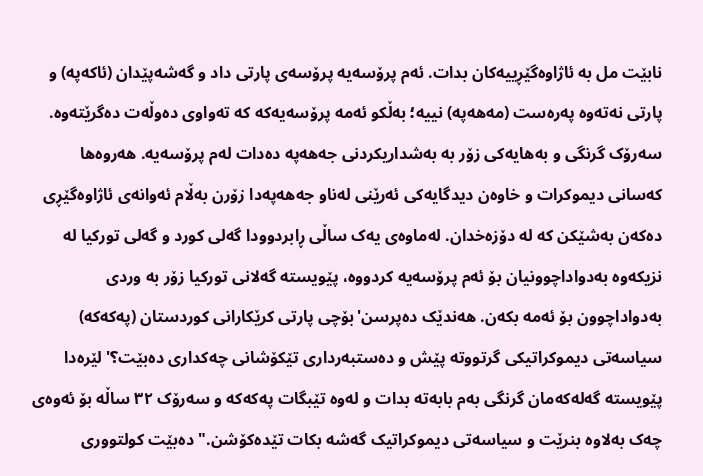نابێت مل بە ئاژاوەگێڕییەکان بدات. ئەم پرۆسەیە پرۆسەی پارتی داد و گەشەپێدان (ئاکەپە) و پارتی نەتەوە پەرەست (مەهەپە) نییە؛ بەڵکو ئەمە پرۆسەیەکە کە تەواوی دەوڵەت دەگرێتەوە. سەرۆک گرنگی و بەهایەکی زۆر بە بەشداریکردنی جەهەپە دەدات لەم پرۆسەیە. هەروەها کەسانی دیموکرات و خاوەن دیدگایەکی ئەرێنی لەناو جەهەپەدا زۆرن بەڵام ئەوانەی ئاژاوەگێڕی دەکەن بەشێکن کە لە دۆزەخدان. لەماوەی یەک ساڵی ڕابردوودا گەلی کورد و گەلی تورکیا لە نزیکەوە بەدواداچوونیان بۆ ئەم پرۆسەیە کردووە، پێویستە گەلانی تورکیا زۆر بە وردی بەدواداچوون بۆ ئەمە بکەن. هەندێک دەپرسن'بۆچی پارتی کرێکارانی کوردستان (پەکەکە) سیاسەتی دیموکراتیکی گرتووتە پێش و دەستبەرداری تێکۆشانی چەکداری دەبێت؟' لێرەدا پێویستە گەلەکەمان گرنگی بەم بابەتە بدات و لەوە تێبگات پەکەکە و سەرۆک ٣٢ ساڵە بۆ ئەوەی چەک بەلاوە بنرێت و سیاسەتی دیموکراتیک گەشە بکات تێدەکۆشن." دەبێت کولتووری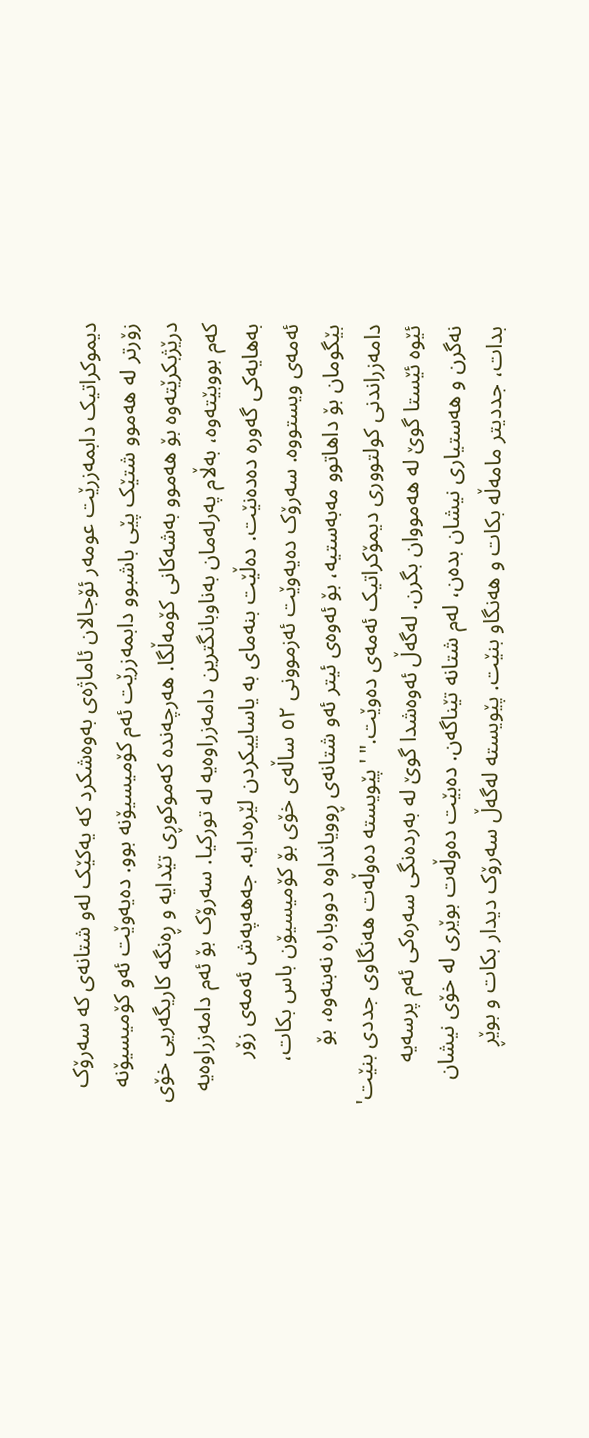دیموکراتیک دابمەزرێت عومەر ئۆجالان ئاماژەی بەوەشکرد کە یەکێک لەو شتانەی کە سەرۆک زۆرتر لە هەموو شتێک پێی باشبوو دابمەزرێت ئەم کۆمیسیۆنە بوو. دەیەوێت ئەو کۆمیسیۆنە درێژبکرێتەوە بۆ هەموو بەشەکانی کۆمەڵگا. هەرچەندە کەموکوڕی تێدایە و ڕەنگە کاریگەریی خۆی کەم بووبێتەوە، بەڵام پەرلەمان بەناوبانگترین دامەزراوەیە لە تورکیا. سەرۆک بۆ ئەم دامەزراوەیە بەهایەکی گەورە دەدەنێت. دەڵێت بنەمای بە یاساییکردن لێرەدایە. جەهەپەش ئەمەی زۆر ئەمەی ویستووە. سەرۆک دەیەوێت ئەزموونی ٥٢ ساڵەی خۆی بۆ کۆمیسیۆن باس بکات، بێگومان بۆ داهاتوو مەبەستیە، بۆ ئەوەی ئیتر ئەو شتانەی ڕوویانداوە دووبارە نەبنەوە، بۆ دامەزراندنی کولتووری دیمۆکراتیک ئەمەی دەوێت." 'پێویستە دەوڵەت هەنگاوی جددی بنێت' ئێوە ئێستا گوێ لە هەمووان بگرن. لەگەڵ ئەوەشدا گوێ لە بەردەنگی سەرەکی ئەم پرسەیە نەگرن و هەستیاری نیشان بدەن، لەم شتانە تێناگەن. دەبێت دەوڵەت بوێری لە خۆی نیشان بدات، جددیتر مامەڵە بکات و هەنگاو بنێت. پێویستە لەگەڵ سەرۆک دیدار بکات و بوێڕ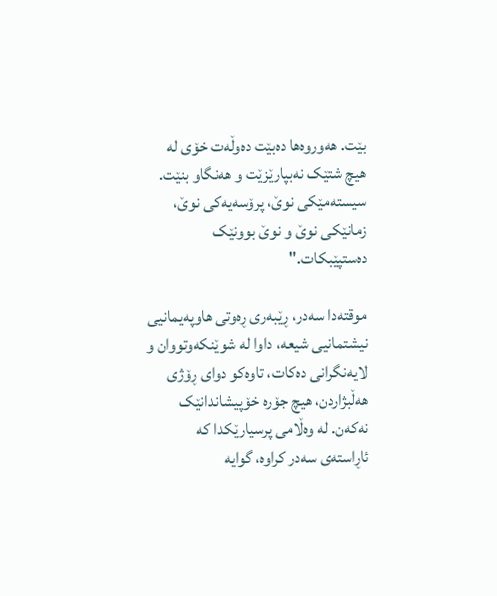بێت. هەوروەها دەبێت دەوڵەت خۆی لە هیچ شتێک نەبپارێزێت و هەنگاو بنێت. سیستەمێکی نوێ، پرۆسەیەکی نوێ، زمانێکی نوێ و نوێ بوونێک دەستپێبکات."

موقتەدا سەدر، ڕێبەرى ڕەوتی هاوپەیمانیی نیشتمانیی شیعە، داوا لە شوێنکەوتووان و لایەنگرانی دەکات، تاوەکو دوای ڕۆژی هەڵبژاردن، هیچ جۆرە خۆپیشاندانێک نەکەن. لە وەڵامی پرسیارێکدا کە ئاڕاستەی سەدر کراوە، گوایە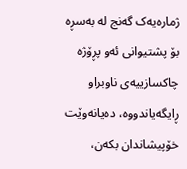ژمارەیەک گەنج لە بەسڕە بۆ پشتیوانی ئەو پڕۆژە چاکسازییەی ناوبراو ڕایگەیاندووە، دەیانەوێت خۆپیشاندان بکەن،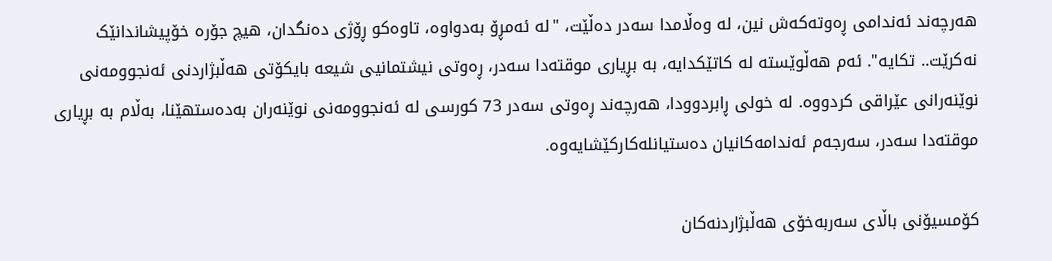هەرچەند ئەندامی ڕەوتەکەش نین، لە وەڵامدا سەدر دەڵێت، "لە ئەمڕۆ بەدواوە، تاوەکو ڕۆژی دەنگدان، هیچ جۆرە خۆپیشاندانێک نەکرێت.. تکایە". ئەم هەڵوێستە لە کاتێکدایە، بە بڕیارى موقتەدا سەدر، ڕەوتی نیشتمانیی شیعە بایکۆتی هەڵبژاردنی ئەنجوومەنی نوێنەرانی عێراقی کردووە. لە خولی ڕابردوودا، هەرچەند ڕەوتی سەدر 73 کورسی لە ئەنجوومەنی نوێنەران بەدەستهێنا، بەڵام بە بڕیارى موقتەدا سەدر، سەرجەم ئەندامەکانیان دەستیانلەکارکێشایەوە.

کۆمسیۆنى باڵاى سەربەخۆى هەڵبژاردنەکان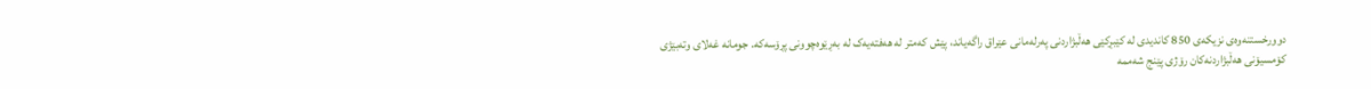دوورخستنەوەى نزیکەى 850 کاندیدى لە کێبڕکێی هەڵبژاردنى پەرلەمانى عێراق راگەیاند، پێش کەمتر لە هەفتەیەک لە بەڕێوەچوونى پڕۆسەکە. جومانە غەلاى وتەبێژى کۆمسیۆنى هەڵبژاردنەکان رۆژى پێنج شەممە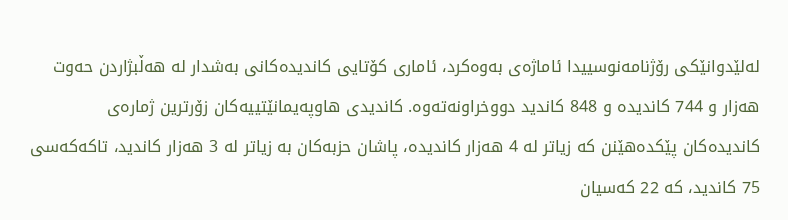لەلێدوانێکی رۆژنامەنوسییدا ئاماژەى بەوەکرد، ئامارى کۆتایی کاندیدەکانى بەشدار لە هەڵبژاردن حەوت هەزار و 744 کاندیدە و 848 کاندید دووخراونەتەوە. کاندیدى هاوپەیمانێتییەکان زۆرترین ژمارەى کاندیدەکان پێکدەهێنن کە زیاتر لە 4 هەزار کاندیدە، پاشان حزبەکان بە زیاتر لە 3 هەزار کاندید، تاکەکەسى 75 کاندید، کە 22 کەسیان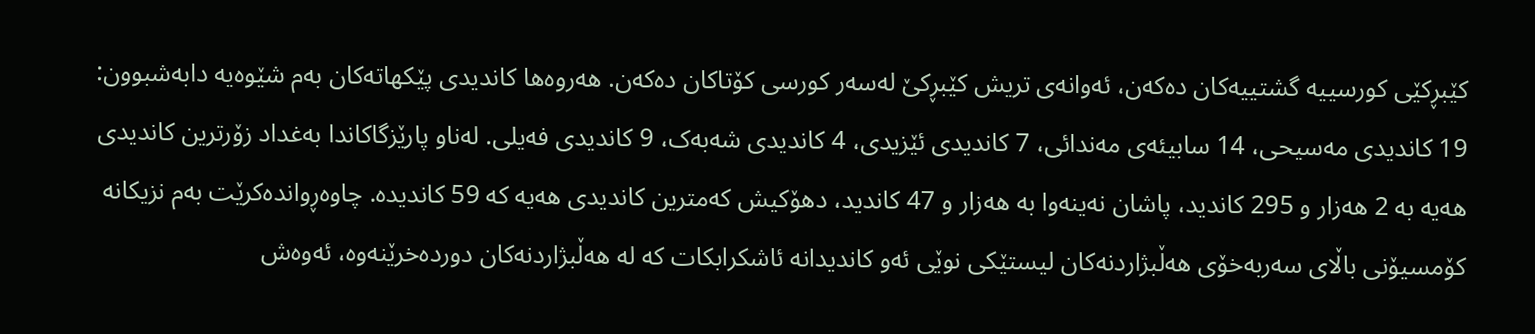کێبڕکێی کورسییە گشتییەکان دەکەن، ئەوانەى تریش کێبڕکێ لەسەر کورسی کۆتاکان دەکەن. هەروەها کاندیدى پێکهاتەکان بەم شێوەیە دابەشبوون: 19 کاندیدى مەسیحى، 14 سابیئەى مەندائی، 7 کاندیدى ئێزیدى، 4 کاندیدى شەبەک، 9 کاندیدى فەیلى. لەناو پارێزگاکاندا بەغداد زۆرترین کاندیدى هەیە بە 2 هەزار و 295 کاندید، پاشان نەینەوا بە هەزار و 47 کاندید، دهۆکیش کەمترین کاندیدى هەیە کە 59 کاندیدە. چاوەڕواندەکرێت بەم نزیکانە کۆمسیۆنی باڵای سەربەخۆی هەڵبژاردنەکان لیستێکی نوێی ئەو کاندیدانە ئاشکرابکات کە لە هەڵبژاردنەکان دوردەخرێنەوە، ئەوەش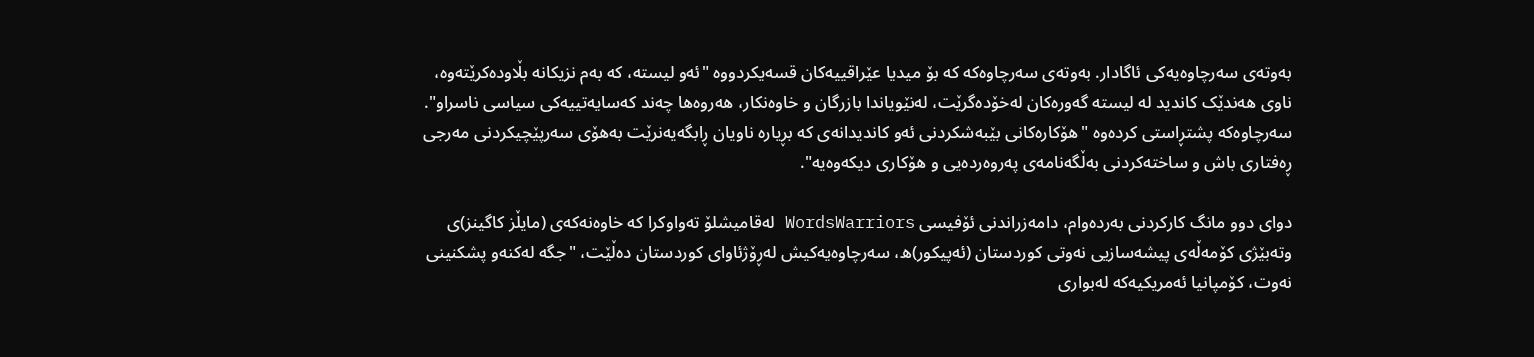بەوتەى سەرچاوەیەکى ئاگادار. بەوتەى سەرچاوەکە کە بۆ میدیا عێراقییەکان قسەیکردووە "ئەو لیستە، کە بەم نزیکانە بڵاودەکرێتەوە، ناوی هەندێک کاندید لە لیستە گەورەکان لەخۆدەگرێت، لەنێویاندا بازرگان و خاوەنکار، هەروەها چەند کەسایەتییەکی سیاسی ناسراو". سەرچاوەکە پشتڕاستی کردەوە "هۆکارەکانی بێبەشکردنی ئەو کاندیدانەی کە بڕیارە ناویان ڕابگەیەنرێت بەهۆى سەرپێچیکردنی مەرجی ڕەفتاری باش و ساختەکردنی بەڵگەنامەی پەروەردەیی و هۆکاری دیکەوەیە".

دوای دوو مانگ کارکردنی بەردەوام، دامەزراندنی ئۆفیسی WordsWarriors لەقامیشلۆ تەواوكرا کە خاوەنەکەی (مایڵز کاگینز)ى وتەبێژی کۆمەڵەی پیشەسازیی نەوتی کوردستان (ئەپیکور)ه‌، سه‌رچاوه‌یه‌كیش له‌ڕۆژئاواى كوردستان ده‌ڵێت، "جگه‌ له‌كنه‌و پشكنینى نه‌وت، كۆمپانیا ئه‌مریكیه‌كه‌ له‌بوارى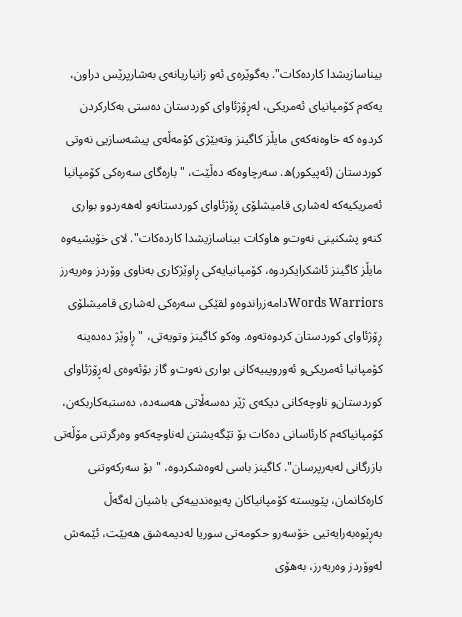بیناسازیشدا كارده‌كات". به‌گوێره‌ى ئه‌و زانیاریانه‌ى به‌شارپرێس دراون، یه‌كه‌م كۆمپانیاى ئه‌مریكى، له‌ڕۆژئاواى كوردستان ده‌ستى به‌كاركردن كردوه‌ كه‌ خاوه‌نه‌كه‌ى مایڵز کاگینز وتەبێژی کۆمەڵەی پیشەسازیی نەوتی کوردستان (ئەپیکور)ه‌. سه‌رچاوه‌كه‌ ده‌ڵێت، "باره‌گاى سه‌ره‌كى كۆمپانیا ئه‌مریكیه‌كه‌ له‌شارى قامیشلۆى ڕۆژئاواى كوردستانه‌و له‌هه‌ردوو بوارى كنه‌و پشكنینى نه‌وت‌و هاوكات بیناسازیشدا كارده‌كات". لاى خۆیشیه‌وه‌ مایڵز کاگینز ئاشكرایكردوه‌، کۆمپانیایەکی ڕاوێژکاری بەناوی وۆردز وەریەرز Words Warriorsدامەزراندوەو لقێكى سه‌ره‌كى لەشاری قامیشلۆی ڕۆژئاوای کوردستان کردوەتەوە. وه‌كو کاگینز وتویه‌تى، "ڕاوێژ دەده‌ینه‌ کۆمپانیا ئەمریکی‌و ئەوروپییەکانی بواری نەوت‌و گاز بۆئەوەی لەڕۆژئاوای کوردستان‌و ناوچەکانی دیکەی ژێر دەسەڵاتی هەسەدە، دەستبەکاربکەن، کۆمپانیاکەم کارئاسانی دەکات بۆ تێگەیشتن لەناوچەکەو وەرگرتنی مۆڵەتی بازرگانی لەبەرپرسان". کاگینز باسى له‌وه‌شكردوه‌، "بۆ سەرکەوتنی کارەکانمان، پێویستە کۆمپانیاکان پەیوەندییەکی باشیان لەگەڵ بەڕێوەبەرایەتیی خۆسەرو حکومەتی سوریا لەدیمەشق هەبێت، ئێمه‌ش له‌وۆردز وەریەرز، بەهۆی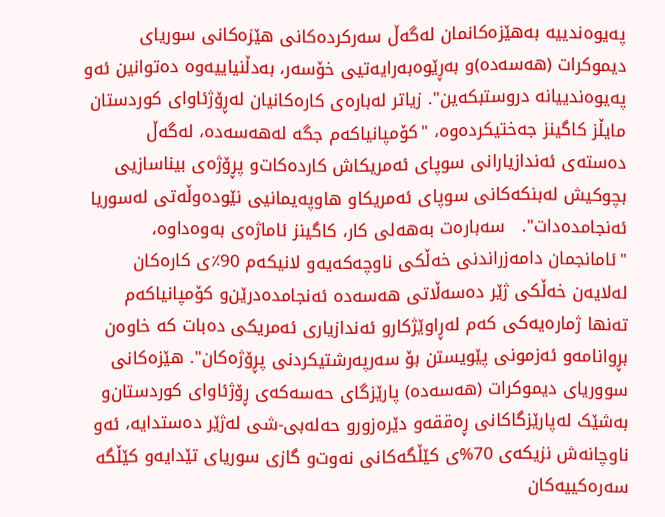پەیوەندییە بەهێزەکانمان لەگەڵ سەرکردەکانی هێزەکانی سوریای دیموکرات (هەسەدە)و بەڕێوەبەرایەتیی خۆسەر، به‌دڵنیاییه‌وه‌ دەتوانین ئەو پەیوەندییانە دروستبكه‌ین". زیاتر له‌باره‌ى كاره‌كانیان له‌ڕۆژئاواى كوردستان مایڵز کاگینز جه‌ختیكرده‌وه‌، "کۆمپانیاکەم جگه‌ له‌هه‌سه‌ده‌، لەگەڵ دەستەی ئەندازیارانی سوپای ئەمریکاش کاردەکات‌و پڕۆژەی بیناسازیی بچوکیش لەبنکەکانی سوپای ئەمریکاو هاوپەیمانیی نێودەوڵەتی لەسوریا ئەنجامده‌دات".   سەبارەت بەهەلی کار، کاگینز ئاماژه‌ى به‌وه‌داوه‌، "ئامانجمان دامەزراندنی خەڵکی ناوچەکەیەو لانیکەم 90٪ی کارەکان لەلایەن خەڵکی ژێر دەسەڵاتی هەسەدە ئەنجامدەدرێن‌و کۆمپانیاکەم تەنها ژمارەیەکی کەم لەڕاوێژکارو ئەندازیاری ئەمریکی دەبات کە خاوەن بڕوانامەو ئەزمونی پێویستن بۆ سەرپەرشتیکردنی پڕۆژەکان". هێزەکانی سووریای دیموکرات (هه‌سه‌ده‌) پارێزگای حەسەکەی ڕۆژئاوای کوردستان‌و بەشێک لەپارێزگاکانی ڕەققەو دێرەزورو حەلەبی-شى لەژێر دەستدایە، ئه‌و ناوچانه‌ش نزیکەی 70%ی کێڵگەکانی نەوت‌و گازی سوریای تێدایەو کێڵگە سەرەکییەکان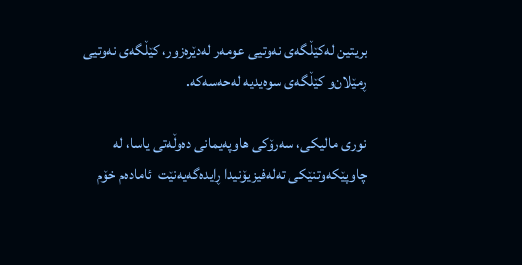بریتین لەکێڵگەی نەوتیی عومەر لەدێرەزور، کێڵگەی نەوتیی ڕمێلان‌و کێڵگەی سوەیدیە لەحەسەکە.

نوری مالیکی، سەرۆکی هاوپەیمانی دەوڵەتی یاسا، لە چاوپێكەوتنێكی تەلەفیزیۆنیدا ڕایدەگەیەنێت  ئامادەم خۆم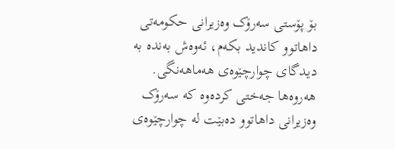بۆ پۆستی سەرۆک وەزیرانی حکومەتی داهاتوو کاندید بكەم، ئەوەش بەندە بە دیدگای چوارچێوەی هەماهەنگی. هەروەها جەختى کردەوە کە سەرۆک وەزیرانی داهاتوو دەبێت لە چوارچێوەی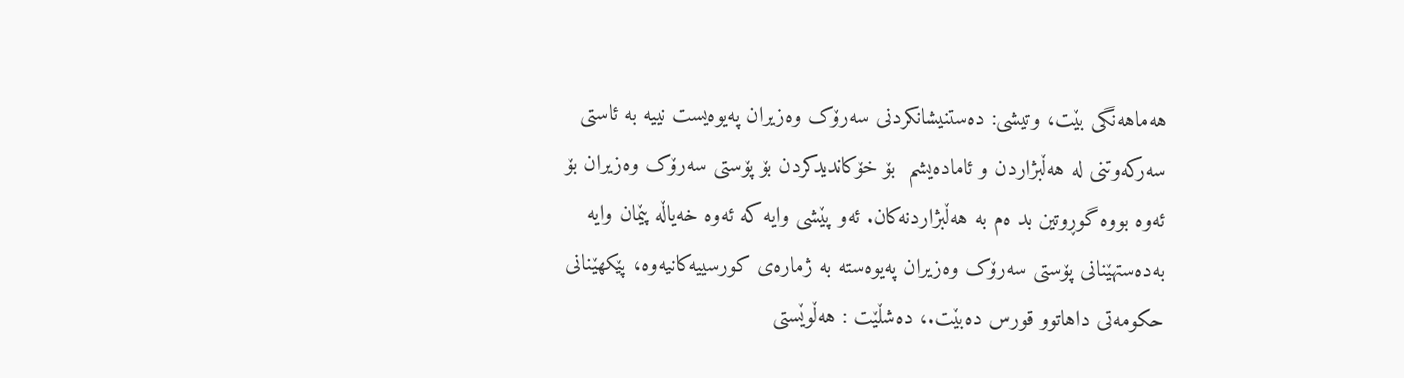هەماهەنگی بێت، وتیشى: دەستنیشانكردنی سەرۆک وەزیران پەیوەیست نییە بە ئاستی  سەرکەوتنی لە هەڵبژاردن و ئامادەیشم  بۆ خۆکاندیدکردن بۆ پۆستی سەرۆک وەزیران بۆ ئەوە بووە گوڕوتین بد ەم بە هەڵبژاردنەكان. ئەو پێشى وایە کە ئەوە خەیاڵە پێمان وایە بەدەستهێنانی پۆستی سەرۆک وەزیران پەیوەستە بە ژمارەی کورسییەکانيەوە، پێکهێنانی حکومەتی داهاتوو قورس دەبێت.، دەشڵێت : هەڵوێستی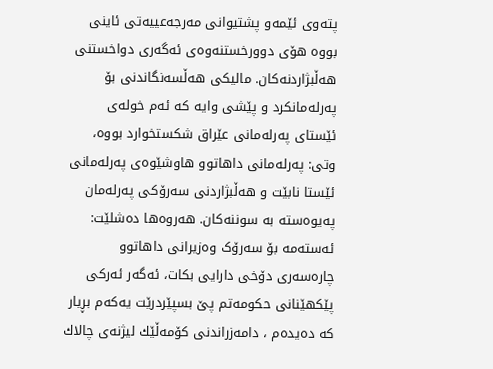پتەوی ئێمەو پشتیوانی مەرجەعییەتی ئاینی بووە هۆی دوورخستنەوەی ئەگەری دواخستنی هەڵبژاردنەکان. مالیکى هەڵسەنگاندنى بۆ پەرلەمانکرد و پێشى وایە کە ئەم خولەی ئێستای پەرلەمانی عێراق شکستخوارد بووە، وتی: پەرلەمانی داهاتوو هاوشێوەی پەرلەمانی ئێستا نابێت و هەڵبژاردنی سەرۆکی پەرلەمان پەیوەستە بە سوننەكان. هەروەها دەشلێت: ئەستەمە بۆ سەرۆک وەزیرانی داهاتوو چارەسەری دۆخی دارایی بکات، ئەگەر ئەرکی پێکهێنانی حکومەتم پێ بسپێردرێت یەکەم بڕیار کە دەیدەم ، دامەزراندنی كۆمەڵێك لیژنەی چالاك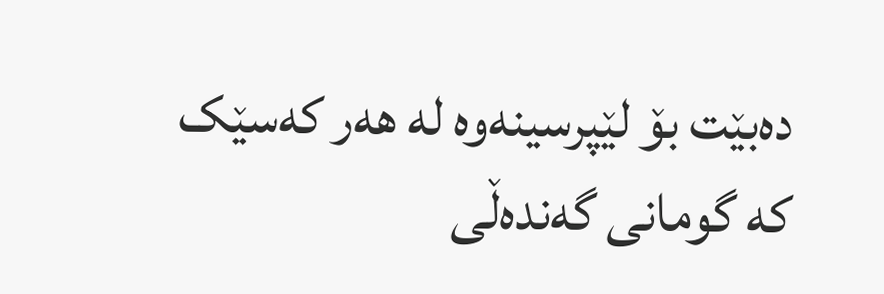دەبێت بۆ لێپرسینەوە لە هەر کەسێک کە گومانی گەندەڵی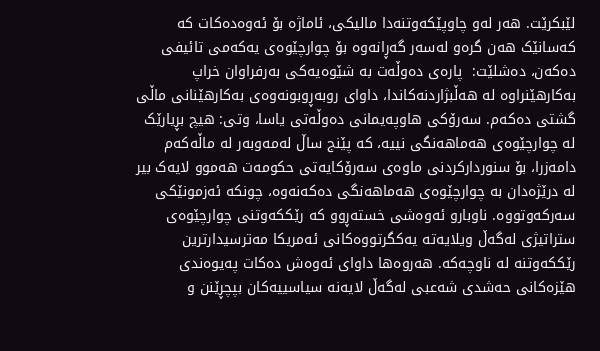لێبکرێت. هەر لەو چاوپێکەوتنەدا مالیکى، ئاماژە بۆ ئەوەدەکات کە کەسانێک هەن گرەو لەسەر گەڕانەوە بۆ چوارچێوەی یەكەمی تائیفی دەکەن، دەشلێت:  پارەی دەوڵەت بە شێوەیەکی بەرفراوان خراپ بەکارهێنراوە لە هەڵبژاردنەکاندا، داوای روبەڕوبونەوەی بەكارهێنانی ماڵی  گشتی دەكەم. سەرۆکی هاوپەیمانی دەوڵەتی یاسا، وتى: هیچ بڕیارێک لە چوارچێوەی هەماهەنگی نییە، کە پێنج ساڵ لەمەوبەر لە ماڵەکەم دامەزرا، بۆ سنوردارکردنی ماوەی سەرۆکایەتی حکومەت هەموو لایەک بیر لە درێژەدان بە چوارچێوەی هەماهەنگی دەکەنەوە، چونکە ئەزمونێکی سەرکەوتووە. ناوبارو ئەوەشى خستەڕوو کە رێككەوتنی چوارچێوەی ستراتیژی لەگەڵ ویلایەتە یەكگرتووەكانی ئەمریکا مەترسیدارترین رێککەوتنە لە ناوچەکە. هەروەها داواى ئەوەش دەکات پەیوەندی هێزەکانی حەشدی شەعبی لەگەڵ لایەنە سیاسییەکان بپچڕێنن و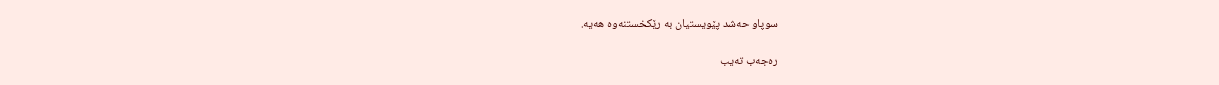سوپاو حەشد پێویستیان بە رێكخستنەوە هەیە.

رەجەب تەیب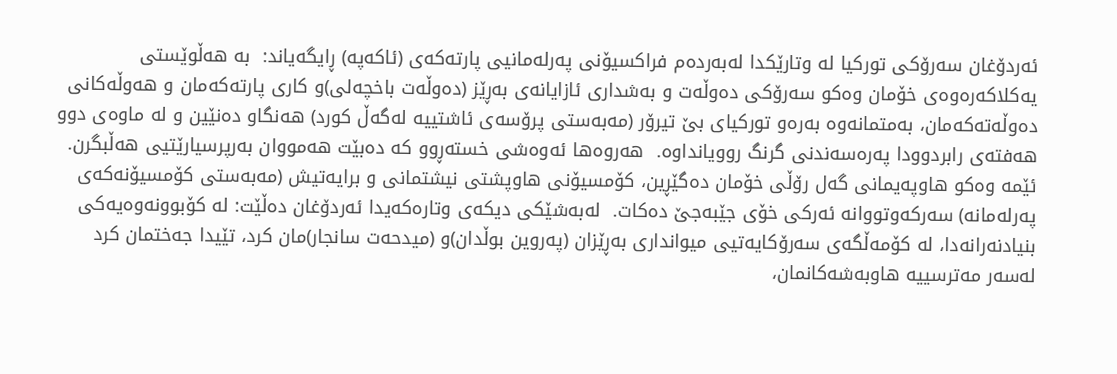ئەردۆغان سەرۆكی توركیا لە وتارێكدا لەبەردەم فراكسیۆنی پەرلەمانیی پارتەكەی (ئاكەپە) ڕایگەیاند:  بە هەڵوێستی یەكلاكەرەوەی خۆمان وەكو سەرۆكی دەوڵەت و بەشداری ئازایانەی بەڕێز (دەوڵەت باخچەلی)و كاری پارتەكەمان و هەوڵەكانی دەوڵەتەكەمان، بەمتمانەوە بەرەو توركیای بێ تیرۆر (مەبەستی پرۆسەی ئاشتییە لەگەڵ كورد) هەنگاو دەنێین و لە ماوەی دوو هەفتەی رابردوودا پەرەسەندنی گرنگ روویانداوە.  هەروەها ئەوەشى خستەڕوو کە دەبێت هەمووان بەرپرسیارێتیی هەڵبگرن. ئێمە وەكو هاوپەیمانی گەل رۆڵی خۆمان دەگێڕین، كۆمسیۆنی هاوپشتی نیشتمانی و برایەتیش (مەبەستی كۆمسیۆنەكەی پەرلەمانە) سەركەوتووانە ئەركی خۆی جێبەجێ دەكات.  لەبەشێکى دیکەى وتارەکەیدا ئەردۆغان دەڵێت: لە كۆبوونەوەیەكی بنیادنەرانەدا، لە كۆمەڵگەی سەرۆكایەتیی میوانداری بەڕێزان (پەروین بوڵدان)و (میدحەت سانجار)مان كرد، تێیدا جەختمان كرد لەسەر مەترسییە هاوبەشەكانمان،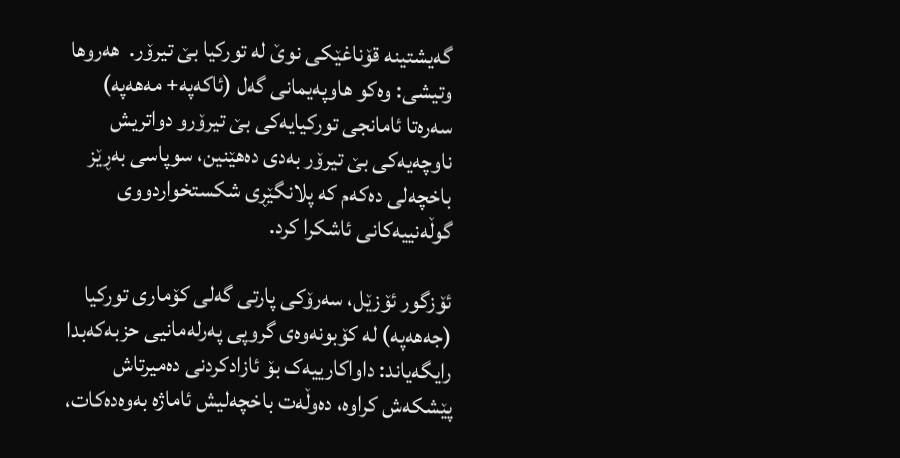گەیشتینە قۆناغێكی نوێ لە توركیا بێ تیرۆر.  هەروها وتیشى: وەكو هاوپەیمانی گەل (ئاكەپە+ مەهەپە) سەرەتا ئامانجی توركیایەكی بێ تیرۆرو دواتریش ناوچەیەكی بێ تیرۆر بەدی دەهێنین، سوپاسی بەڕێز باخچەلی دەكەم كە پلانگێڕی شكستخواردووی گوڵەنییەكانی ئاشكرا كرد.

ئۆزگور ئۆزێل، سەرۆكی پارتی گەلی كۆماری توركیا (جەهەپە) لە کۆبونەوەی گروپی پەرلەمانیی حزبەكەبدا رایگەیاند: داواکارییەک بۆ ئازادکردنی دەمیرتاش پێشکەش کراوە، دەوڵەت باخچەلیش ئاماژە بەوەدەكات،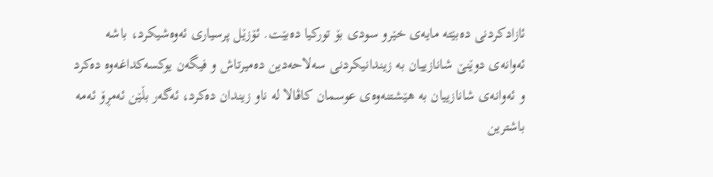ئازادکردنی دەبێتە مایەی خێرو سودی بۆ توركیا دەبێت. ئۆزێل پرسیاری ئەوەشيكرد، باشە ئەوانەی دوێنێ شانازییان بە زیندانیکردنی سەلاحەدین دەمیرتاش و فیگەن یوکسەکداغەوە دەکرد و ئەوانەی شانازییان بە هێشتنەوەی عوسمان کاڤالا لە ناو زیندان دەکرد، ئەگەر بڵێن ئەمڕۆ ئەمە باشترین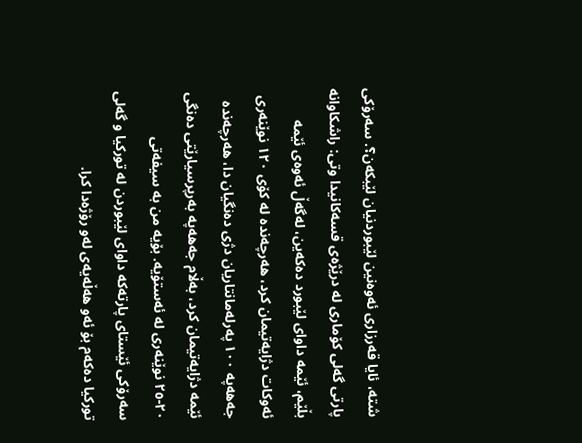شتە، ئایا قەرزاری ئەوەنین لێبوردنیان لێبكەن؟. سەرۆكی پارتی گەلی كۆماری لە درێژەی قسەكانیدا وتی: راشکاوانە بڵێم، ئێمە داوای لێبورد دەكەین، لەگەڵ ئەوەی ئێمە ئەوکات دژایەتیمان کرد، هەرچەندە لە کۆی ١٢٠ نوێنەری جەهەپە ١٠٠ پەرلەمانتاریان دژی دەنگیان دا، هەرچەندە ئێمە دژایەتیمان کرد، بەڵام جەهەپە بەرپرسیارێتی دەنگی ٢٠-٢٥ نوێنەری لە ئەستۆیە. بۆیە من بە سیفەتی سەرۆکی ئێستای پارتەکە داوای لێبوردن لە تورکیا و گەلی تورکیا دەکەم بۆ ئەو هەڵەیەی لەو رۆژەدا كرا.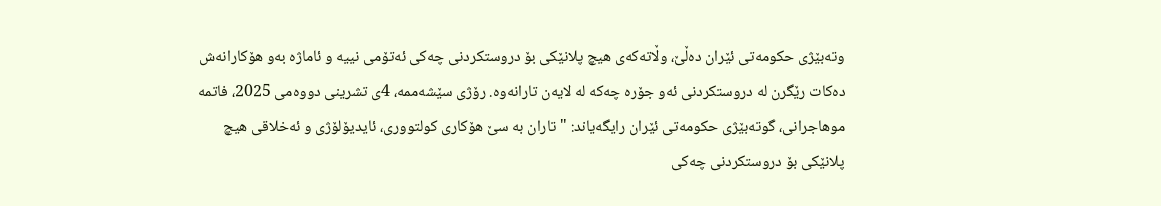وتەبێژی حکومەتی ئێران دەڵێ، وڵاتەکەی هیچ پلانێکی بۆ دروستکردنی چەکی ئەتۆمی نییە و ئاماژە بەو هۆکارانەش دەکات رێگرن لە دروستکردنی ئەو جۆرە چەکە لە لایەن تارانەوە. رۆژی سێشەممە، 4ی تشرینی دووەمی 2025، فاتمە موهاجرانی، گوتەبێژی حکومەتی ئێران رایگەیاند: "تاران بە سێ هۆکاری کولتووری، ئایدیۆلۆژی و ئەخلاقی هیچ پلانێکی بۆ دروستکردنی چەکی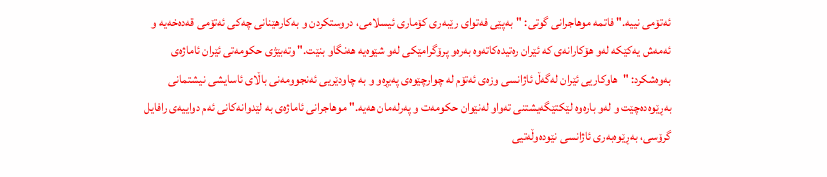ئەتۆمی نییە." فاتمە موهاجرانی گوتی: "بەپێی فەتوای رێبەری کۆماری ئیسلامی، دروستکردن و بەکارهێنانی چەکی ئەتۆمی قەدەخەیە و ئەمەش یەکێکە لەو هۆکارانەی کە ئێران رەتیدەکاتەوە بەرەو پرۆگرامێکی لەو شێوەیە هەنگاو بنێت." وتەبێژی حکومەتی ئێران ئاماژەی بەوەشکرد: "هاوکاریی ئێران لەگەڵ ئاژانسی وزەی ئەتۆم لە چوارچێوەی پەیڕەو و بە چاودێریی ئەنجوومەنی باڵای ئاسایشی نیشتمانی بەڕێوەدەچێت و لەو بارەوە لێکتێگەیشتنی تەواو لەنێوان حکومەت و پەرلەمان هەیە." موهاجرانی ئاماژەی بە لێدوانەکانی ئەم دواییەی رافایل گرۆسی، بەڕێوەبەری ئاژانسی نێودەوڵەتیی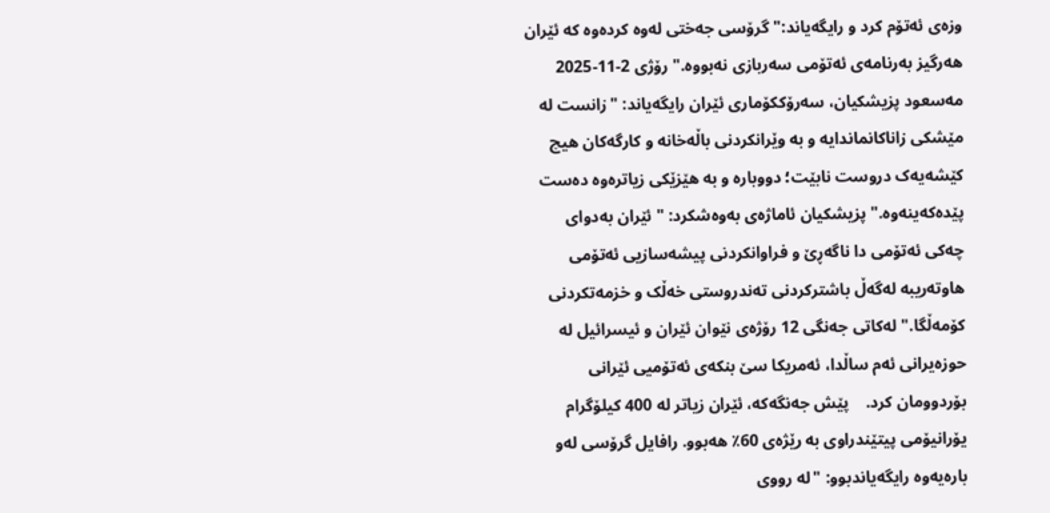وزەی ئەتۆم کرد و رایگەیاند:" گرۆسی جەختی لەوە کردەوە کە ئێران هەرگیز بەرنامەی ئەتۆمی سەربازی نەبووە." رۆژی 2-11-2025 مەسعود پزیشکیان، سەرۆککۆماری ئێران رایگەیاند: "زانست لە مێشکی زاناکانماندایە و بە وێرانکردنی باڵەخانە و کارگەکان هیچ کێشەیەک دروست نابێت؛ دووبارە و بە هێزێکی زیاترەوە دەست پێدەکەینەوە." پزیشکیان ئاماژەی بەوەشکرد: "ئێران بەدوای چەکی ئەتۆمی دا ناگەڕێ و فراوانکردنی پیشەسازیی ئەتۆمی هاوتەریبە لەگەڵ باشترکردنی تەندروستی خەڵک و خزمەتکردنی کۆمەڵگا." لەکاتی جەنگی 12 رۆژەی نێوان ئێران و ئیسرائیل لە حوزەیرانی ئەم ساڵدا، ئەمریکا سێ بنکەی ئەتۆمیی ئێرانی بۆردوومان کرد.    پێش جەنگەکە، ئێران زیاتر لە 400 کیلۆگرام یۆرانیۆمی پیتێندراوی بە رێژەی 60٪ هەبوو. رافایل گرۆسی لەو بارەیەوە رایگەیاندبوو: "لە رووی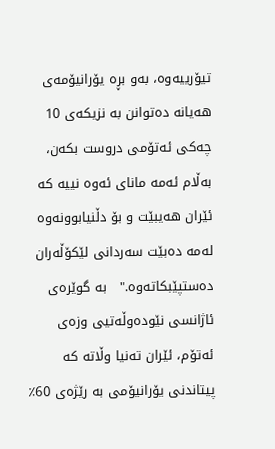تیۆرییەوە، بەو بڕە یۆرانیۆمەی هەیانە دەتوانن بە نزیکەی 10 چەکی ئەتۆمی دروست بکەن، بەڵام ئەمە مانای ئەوە نییە کە ئێران هەیبێت و بۆ دڵنیابوونەوە لەمە دەبێت سەردانی لێکۆڵەران دەستپێبکاتەوە."   بە گوێرەی ئاژانسی نێودەوڵەتیی وزەی ئەتۆم، ئێران تەنیا وڵاتە کە پیتاندنی یۆرانیۆمی بە رێژەی 60٪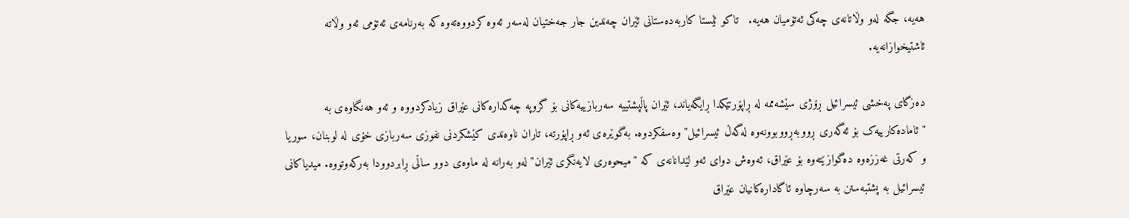هەیە، جگە لەو وڵاتانەی چەکی ئەتۆمیان هەیە.   تاکو ئێستا کاربەدەستانی ئێران چەندین جار جەختیان لەسەر ئەوە کردووەتەوە کە بەرنامەی ئەتۆمی ئەو وڵاتە ئاشتیخوازانەیە.

دەزگاى پەخشی ئیسرائیل ڕۆژی سێشەممە لە ڕاپۆرتێکدا ڕایگەیاند، ئێران پاڵپشتییە سەربازییەکانی بۆ گروپە چەکدارەکانی عێراق زیادکردووە و ئەو هەنگاوەی بە "ئامادەکارییەک بۆ ئەگەری ڕووبەڕووبوونەوە لەگەڵ ئیسرائیل" وەسفکردوە. بەگوێرەی ئەو ڕاپۆرتە، تاران ناوەندی کێشکردنی نفوزی سەربازی خۆی لە لوبنان، سوریا و کەرتی غەززەوە دەگوازێتەوە بۆ عێراق، ئەوەش دوای ئەو لێدانانەی کە "میحوەری لایەنگری ئێران" لەو بەرانە لە ماوەی دوو ساڵی ڕابردوودا بەرکەوتووە. میدیاکانى ئیسرائیل بە پشتبەستن بە سەرچاوە ئاگادارەکانیان عێراق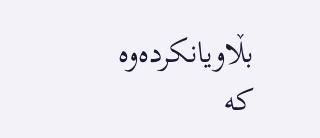بڵاویانکردەوە کە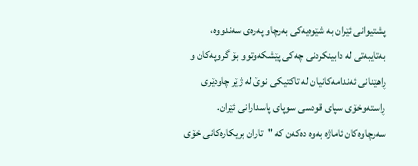پشتیوانی ئێران بە شێوەیەکی بەرچاو پەرەی سەندووە، بەتایبەتی لە دابینکردنی چەکی پێشکەوتوو بۆ گروپەکان و ڕاهێنانی ئەندامەکانیان لە تاکتیکی نوێ لە ژێر چاودێری ڕاستەوخۆی سپای قودسی سوپای پاسدارانی ئێران. سەرچاوەکان ئاماژە بەوە دەکەن کە "تاران بریکارەکانی خۆی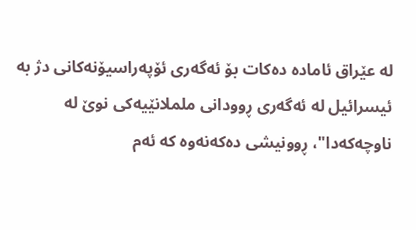لە عێراق ئامادە دەکات بۆ ئەگەری ئۆپەراسیۆنەکانی دژ بە ئیسرائیل لە ئەگەری ڕوودانی ململانێیەکی نوێ لە ناوچەکەدا"، ڕوونیشی دەکەنەوە کە ئەم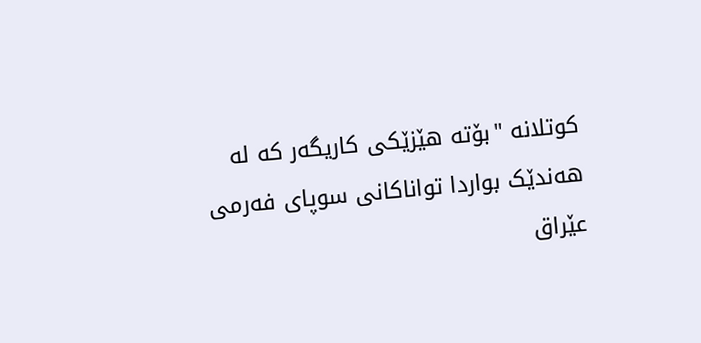کوتلانە "بۆتە هێزێکی کاریگەر کە لە هەندێک بواردا تواناکانی سوپای فەرمی عێراق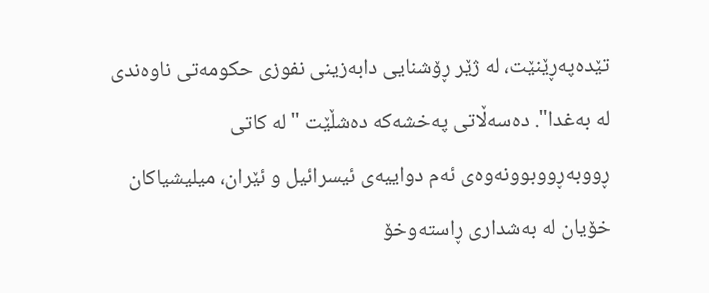تێدەپەڕێنێت، لە ژێر ڕۆشنایی دابەزینی نفوزی حکومەتی ناوەندی لە بەغدا". دەسەڵاتی پەخشەکە دەشڵێت "لە کاتی ڕووبەڕووبوونەوەی ئەم دواییەی ئیسرائیل و ئێران، میلیشیاکان خۆیان لە بەشداری ڕاستەوخۆ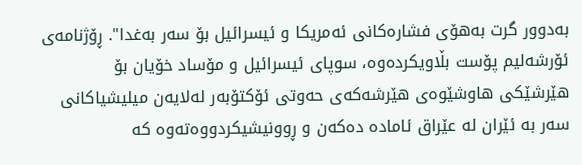بەدوور گرت بەهۆی فشارەکانی ئەمریکا و ئیسرائیل بۆ سەر بەغدا". ڕۆژنامەی ئۆرشەلیم پۆست بڵاویکردەوە، سوپای ئیسرائیل و مۆساد خۆیان بۆ هێرشێکی هاوشێوەی هێرشەکەی حەوتی ئۆکتۆبەر لەلایەن میلیشیاکانی سەر بە ئێران لە عێراق ئامادە دەکەن و ڕوونیشیکردووەتەوە کە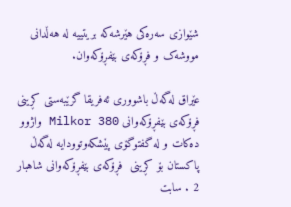شێوازی سەرەکی هێرشەکە بریتییە لە هەڵدانی مووشەک و فڕۆکەی بێفڕۆکەوان.

عێراق لەگەڵ باشووری ئەفریقا گرێبەستی کڕینی فڕۆکەی بێفڕۆکەوانی Milkor 380 واژوو دەکات و لە گفتوگۆی پێشکەوتوودایە لەگەڵ پاکستان بۆ کڕینی  فڕۆکەی بێفڕۆکەوانی شاهبار 2 . سابت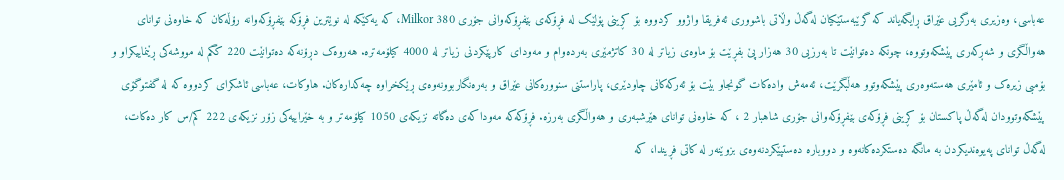عەباسی، وەزیری بەرگریی عێراق ڕایگەیاند کە گرێبەستێکیان لەگەڵ وڵاتی باشووری ئەفریقا واژوو کردووە بۆ کڕینی پۆلێک لە فڕۆکەی بێفڕۆکەوانی جۆری Milkor 380، کە یەکێکە لە نوێترین فڕۆکە بێفڕۆکەوانە رۆڵەکان کە خاوەنی توانای هەواڵگری و شەڕکەری پێشکەوتووە، چونکە دەتوانێت تا بەرزیی 30 هەزار پێ بفڕێت بۆ ماوەی زیاتر لە 30 کاتژمێری بەردەوام و مەودای کارپێکردنی زیاتر لە 4000 کیلۆمەترە. هەروەک دڕۆنەکە دەتوانێت 220 کگم لە مووشەکی ڕێنماییکراو و بۆمبی زیرەک و ئامێری هەستەوەری پێشکەوتوو هەڵبگرێت، ئەمەش وادەکات گونجاو بێت بۆ ئەرکەکانی چاودێری، پاراستنی سنوورەکانی عێراق و بەرەنگاربوونەوەی ڕێکخراوە چەکدارەکان. هاوکات، عەباسی ئاشکرای کردووە کە لە گفتوگۆی پێشکەوتوودان لەگەڵ پاکستان بۆ کڕینی فڕۆکەی بێفڕۆکەوانی جۆری شاهبار 2 ، کە خاوەنی توانای هێرشبەری و هەواڵگری بەرزە. فڕۆکەکە مەوداکەی دەگاتە نزیکەی 1050 کیلۆمەتر و بە خێراییەکی زۆر نزیکەی 222 کم/س کار دەکات، لەگەڵ توانای پەیوەندیکردن بە مانگە دەستکردەکانەوە و دووبارە دەستپێکردنەوەی بزوێنەر لە کاتی فڕیندا، کە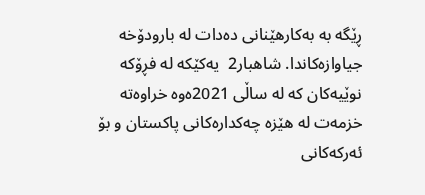ڕێگە بە بەکارهێنانی دەدات لە بارودۆخە جیاوازەکاندا. شاهبار2  یەکێکە لە فڕۆکە نوێیەکان کە لە ساڵی 2021ەوە خراوەتە خزمەت لە هێزە چەکدارەکانی پاکستان و بۆ ئەرکەکانی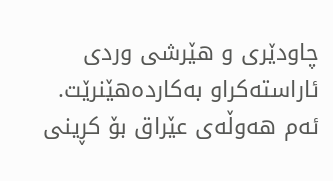چاودێری و هێرشی وردی ئاراستەکراو بەکاردەهێنرێت. ئەم هەوڵەی عێراق بۆ کڕینی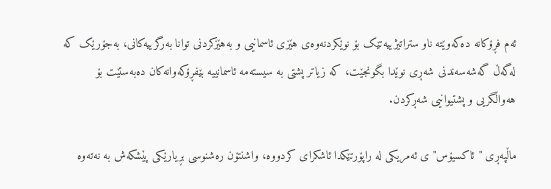ئەم فڕۆکانە دەکەوێتە ناو ستراتیژییەتێک بۆ نوێکردنەوەی هێزی ئاسمانیی و بەهێزکردنی توانا بەرگرییەکانی، بەجۆرێک کە لەگەڵ گەشەسەندنی شەڕی نوێدا بگونجێت، کە زیاتر پشتی بە سیستەمە ئاسمانییە بێفڕۆکەوانەکان دەبەستێت بۆ هەواڵگریی و پشتیوانیی شەڕکردن.

ماڵپەڕی "ئاکسیۆس"ی ئەمریكی لە راپۆرتێكدا ئاشکرای کردووە، واشنتۆن رەشنوسی بڕیارێكی پێشکەش بە نەتەوە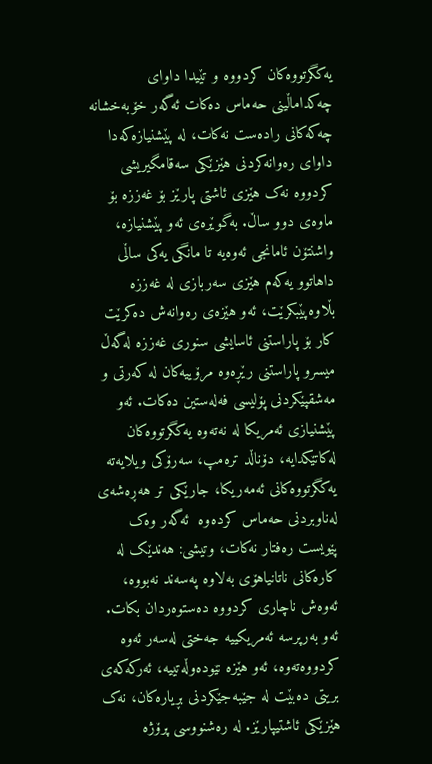یەکگرتووەکان کردووە و تێیدا داوای چەکداماڵینی حەماس دەکات ئەگەر خۆبەخشانە چەکەکانی رادەست نەکات، لە پێشنیازەکەدا داوای رەوانەكردنی هێزێکی سەقامگیریشی كردووە نەک هێزی ئاشتی پارێز بۆ غەززە بۆ ماوەی دوو ساڵ. بەگوێرەی ئەو پێشنیازە، واشنتۆن ئامانجی ئەوەیە تا مانگی یەکی ساڵی داهاتوو یەکەم هێزی سەربازی لە غەززە بڵاوەپێبكرێت، ئەو هێزەی رەوانەش دەكرێت کار بۆ پاراستنی ئاسایشی سنوری غەززە لەگەڵ میسرو پاراستنی رێڕەوە مرۆییەکان لە کەرتی و مەشقپێکردنی پۆلیسی فەلەستین دەکات. ئەو پێشنیازی ئەمریكا لە نەتەوە یەكگرتووەكان لەكاتێكدایە، دۆناڵد ترەمپ، سەرۆکی ویلایەتە یەکگرتووەکانی ئەمەریکا، جارێكی تر هەڕەشەی لەناوبردنی حەماس كردەوە  ئەگەر وەک پێویست رەفتار نەکات، وتیشی: هەندێک لە کارەکانی ناتانیاهۆی بەلاوە پەسەند نەبووە، ئەوەش ناچاری کردووە دەستوەردان بکات. ئەو بەرپرسە ئەمریکییە جەختی لەسەر ئەوە کردووەتەوە، ئەو هێزە نێودەوڵەتییە، ئەرکەکەی بریتی دەبێت لە جێبەجێکردنی بڕیارەکان، نەک هێزێکی ئاشتیپارێز. لە رەشنووسی پرۆژە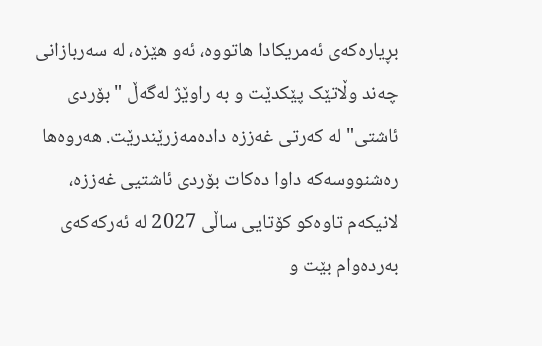بڕیارەکەی ئەمریکادا هاتووە، ئەو هێزە، لە سەربازانی چەند وڵاتێک پێکدێت و بە راوێژ لەگەڵ "بۆردی ئاشتی" لە کەرتی غەززە دادەمەزرێندرێت. هەروەها رەشنووسەکە داوا دەکات بۆردی ئاشتیی غەززە، لانیکەم تاوەکو کۆتایی ساڵی 2027 لە ئەرکەکەی بەردەوام بێت و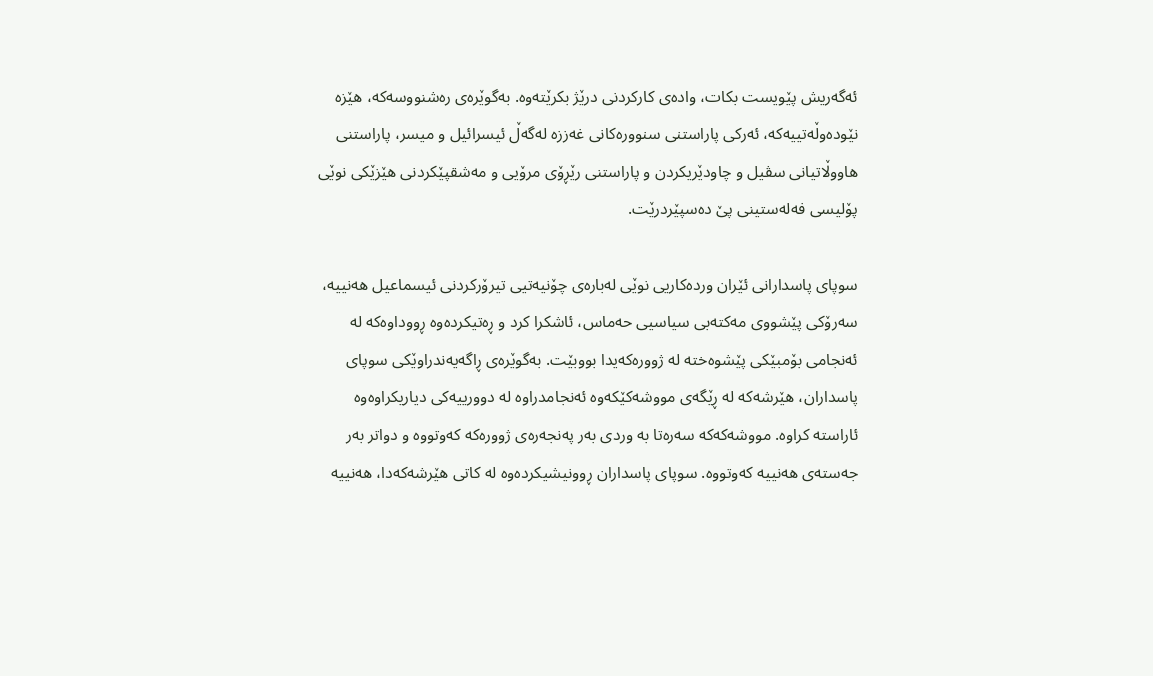ئەگەریش پێویست بکات، وادەی کارکردنی درێژ بکرێتەوە. بەگوێرەی رەشنووسەکە، هێزە نێودەوڵەتییەکە، ئەرکی پاراستنی سنوورەکانی غەززە لەگەڵ ئیسرائیل و میسر، پاراستنی هاووڵاتیانی سڤیل و چاودێریکردن و پاراستنی رێڕۆی مرۆیی و مەشقپێکردنی هێزێکی نوێی پۆلیسی فەلەستینی پێ دەسپێردرێت.

سوپای پاسدارانی ئێران وردەکاریی نوێی لەبارەی چۆنیەتیی تیرۆرکردنی ئیسماعیل هەنییە، سەرۆکی پێشووی مەکتەبی سیاسیی حەماس، ئاشکرا کرد و ڕەتیکردەوە ڕووداوەکە لە ئەنجامی بۆمبێکی پێشوەختە لە ژوورەکەیدا بووبێت. بەگوێرەی ڕاگەیەندراوێکی سوپای پاسداران، هێرشەکە لە ڕێگەی مووشەکێکەوە ئەنجامدراوە لە دوورییەکی دیاریکراوەوە ئاراستە کراوە. مووشەکەکە سەرەتا بە وردی بەر پەنجەرەی ژوورەکە کەوتووە و دواتر بەر جەستەی هەنییە کەوتووە. سوپای پاسداران ڕوونیشیکردەوە لە کاتی هێرشەکەدا، هەنییە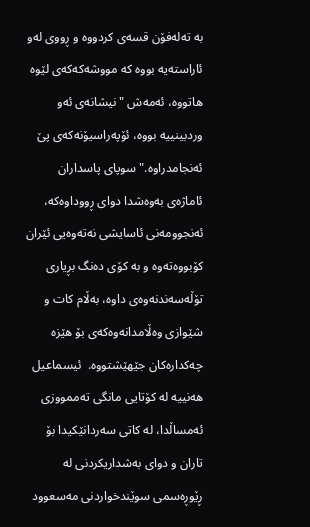بە تەلەفۆن قسەی کردووە و ڕووی لەو ئاراستەیە بووە کە مووشەکەکەی لێوە هاتووە، ئەمەش "نیشانەی ئەو وردبینییە بووە، ئۆپەراسیۆنەکەی پێ ئەنجامدراوە." سوپای پاسداران ئاماژەی بەوەشدا دوای ڕووداوەکە، ئەنجوومەنی ئاسایشی نەتەوەیی ئێران کۆبووەتەوە و بە کۆی دەنگ بڕیاری تۆڵەسەندنەوەی داوە، بەڵام کات و شێوازی وەڵامدانەوەکەی بۆ هێزە چەکدارەکان جێهێشتووە.  ئیسماعیل هەنییە لە کۆتایی مانگی تەممووزی ئەمساڵدا، لە کاتی سەردانێکیدا بۆ تاران و دوای بەشداریکردنی لە ڕێوڕەسمی سوێندخواردنی مەسعوود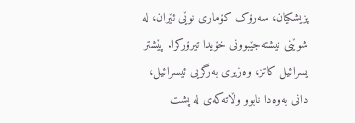پزیشکیان، سەرۆک کۆماری نوێی ئێران، لە شوێنی نیشتەجێبوونی خۆیدا تیرۆرکرا. پێشتر یسرائیل کاتز، وەزیری بەرگریی ئیسرائیل، دانی بەوەدا نابوو وڵاتەکەی لە پشت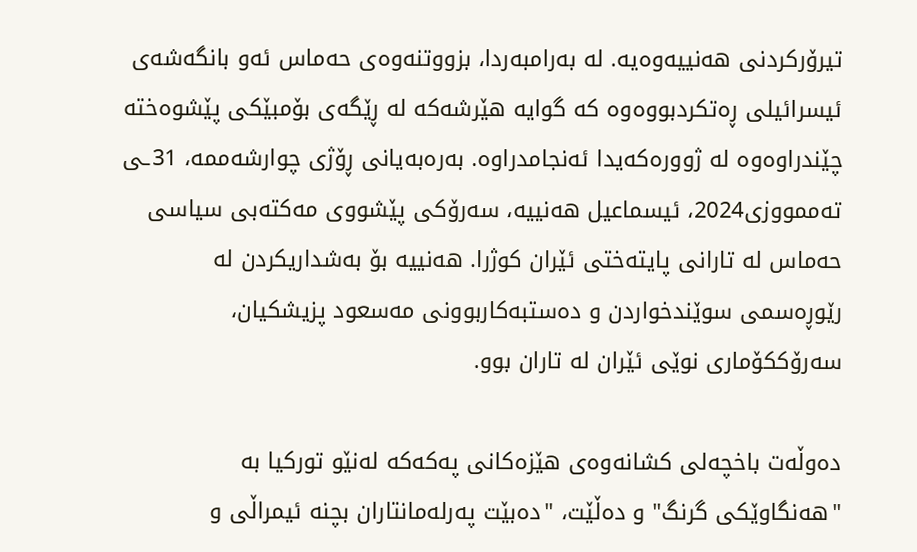تیرۆرکردنی هەنییەوەیە. لە بەرامبەردا، بزووتنەوەی حەماس ئەو بانگەشەی ئیسرائیلی ڕەتکردبووەوە کە گوایە هێرشەکە لە ڕێگەی بۆمبێکی پێشوەختە چێندراوەوە لە ژوورەکەیدا ئەنجامدراوە. بەرەبەیانی ڕۆژی چوارشەممە، 31ـی تەممووزی2024، ئیسماعیل هەنییە، سەرۆکی پێشووی مەکتەبی سیاسی حەماس لە تارانی پایتەختی ئێران کوژرا. هەنییە بۆ بەشداریکردن لە رێوڕەسمی سوێندخواردن و دەستبەکاربوونی مەسعود پزیشکیان، سەرۆککۆماری نوێی ئێران لە تاران بوو.

دەوڵەت باخچەلی کشانەوەی هێزەکانی پەکەکە لەنێو تورکیا بە "هەنگاوێکی گرنگ" و دەڵێت، "دەبێت پەرلەمانتاران بچنە ئیمراڵی و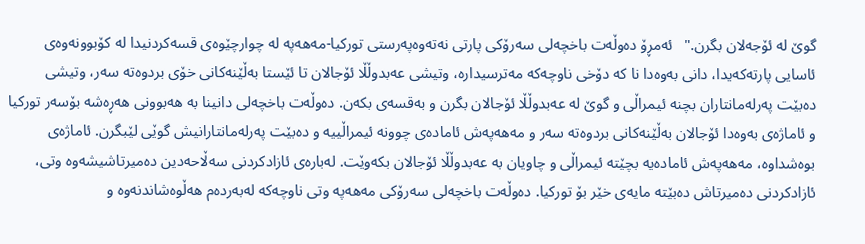گوێ لە ئۆجەلان بگرن."   ئەمڕۆ دەوڵەت باخچەلی سەرۆکی پارتی نەتەوەپەرستی تورکیا-مەهەپە لە چوارچێوەی قسەکردنیدا لە کۆبوونەوەی ئاسایی پارتەکەیدا، دانی بەوەدا نا کە دۆخی ناوچەکە مەترسیدارە، وتیشی عەبدوڵڵا ئۆجالان تا ئێستا بەڵێنەکانی خۆی بردوەتە سەر، وتیشی دەبێت پەرلەمانتاران بچنە ئیمراڵی و گوێ لە عەبدوڵڵا ئۆجالان بگرن و بەقسەی بکەن. دەوڵەت باخچەلی دانینا بە هەبوونی هەڕەشە بۆسەر تورکیا و ئاماژەی بەوەدا ئۆجالان بەڵێنەکانی بردوەتە سەر و مەهەپەش ئامادەی چوونە ئیمراڵییە و دەبێت پەرلەمانتارانیش گوێی لێبگرن. ئاماژەی بوەشداوە، مەهەپەش ئامادەیە بچێتە ئیمراڵی و چاویان بە عەبدوڵڵا ئۆجالان بکەوێت. لەبارەی ئازادکردنی سەڵاحەدین دەمیرتاشیشەوە وتی، ئازادکردنی دەمیرتاش دەبێتە مایەی خێر بۆ تورکیا. دەوڵەت باخچەلی سەرۆکی مەهەپە وتی ناوچەکە لەبەردەم هەڵوەشاندنەوە و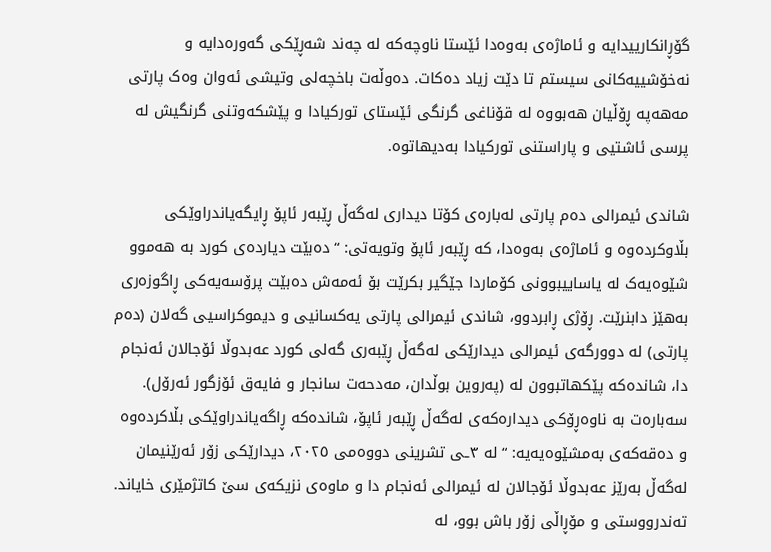گۆڕانکارییدایە و ئاماژەی بەوەدا ئێستا ناوچەکە لە چەند شەڕێکی گەورەدایە و نەخۆشییەکانی سیستم تا دێت زیاد دەکات. دەوڵەت باخچەلی وتیشی ئەوان وەک پارتی مەهەپە ڕۆڵیان هەبووە لە قۆناغی گرنگی ئێستای تورکیادا و پێشکەوتنی گرنگیش لە پرسی ئاشتیی و پاراستنی تورکیادا بەدیهاتوە.

شاندی ئیمرالی دەم پارتی لەبارەی کۆتا دیداری لەگەڵ ڕێبەر ئاپۆ ڕایگەیاندراوێکی بڵاوکردەوە و ئاماژەی بەوەدا، کە ڕێبەر ئاپۆ وتویەتی: “دەبێت دیاردەی کورد بە هەموو شێوەیەک لە یاساییبوونی کۆماردا جێگیر بکرێت بۆ ئەمەش دەبێت پرۆسەیەکی ڕاگوزەری بەهێز دابنرێت. ڕۆژی ڕابردوو، شاندی ئیمرالی پارتی یەکسانیی و دیموکراسیی گەلان (دەم پارتی) لە دوورگەی ئیمرالی دیدارێکی لەگەڵ ڕێبەری گەلی کورد عەبدوڵا ئۆجالان ئەنجام دا، شاندەکە پێکهاتبوون لە (پەروین بوڵدان، مەدحەت سانجار و فایەق ئۆزگور ئەرۆل). سەبارەت بە ناوەڕۆکی دیدارەکەی لەگەڵ ڕێبەر ئاپۆ، شاندەکە ڕاگەیاندراوێکی بڵاکردەوە و دەقەکەی بەمشێوەیەیە: “لە ٣ـی تشرینی دووەمی ٢٠٢٥، دیدارێکی زۆر ئەرێنیمان لەگەڵ بەرێز عەبدوڵا ئۆجالان لە ئیمرالی ئەنجام دا و ماوەی نزیکەی سێ کاتژمێری خایاند. تەندرووستی و مۆڕاڵی زۆر باش بوو، لە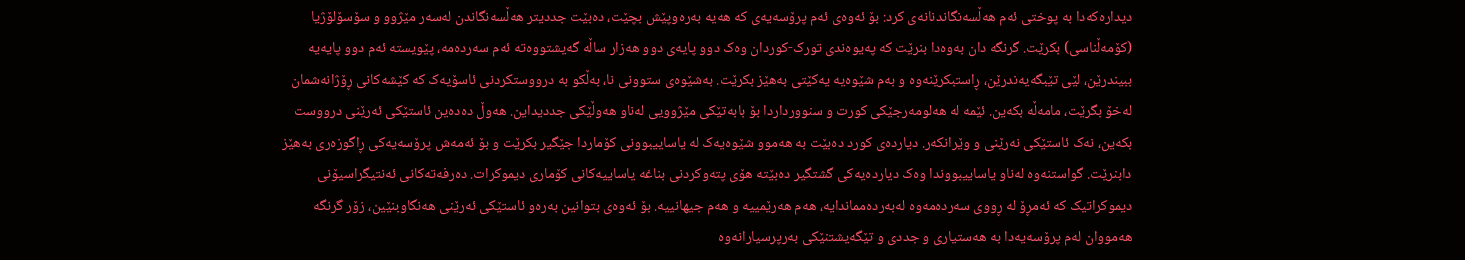دیدارەکەدا بە پوختی ئەم هەڵسەنگاندنانەی کرد: بۆ ئەوەی ئەم پرۆسەیەی کە هەیە بەرەوپێش بچێت، دەبێت جددیتر هەڵسەنگاندن لەسەر مێژوو و سۆسۆلۆژیا (کۆمەڵناسی) بکرێت. گرنگە دان بەوەدا بنرێت کە پەیوەندی تورک-کوردان وەک دوو پایەی دوو هەزار ساڵە گەیشتووەتە ئەم سەردەمە، پێویستە ئەم دوو پایەیە ببیندرێن، لێی تێبگەیەندرێن، ڕاستبکرێنەوە و بەم شێوەیە یەکێتی بەهێز بکرێت. بەشێوەی ستوونی نا، بەڵکو بە درووستکردنی ئاسۆیەک کە کێشەکانی ڕۆژانەشمان لەخۆ بگرێت، مامەڵە بکەین. ئێمە لە هەلومەرجێکی کورت و سنوورداردا بۆ بابەتێکی مێژوویی لەناو هەوڵێکی جددیداین. هەوڵ دەدەین ئاستێکی ئەرێنی درووست بکەین، نەک ئاستێکی نەرێنی و وێرانکەر. دیاردەی کورد دەبێت بە هەموو شێوەیەک لە یاساییبوونی کۆماردا جێگیر بکرێت و بۆ ئەمەش پرۆسەیەکی ڕاگوزەری بەهێز دابنرێت. گواستنەوە لەناو یاساییبووندا وەک دیاردەیەکی گشتگیر دەبێتە هۆی پتەوکردنی بناغە یاساییەکانی کۆماری دیموکرات. دەرفەتەکانی ئەنتیگراسیۆنی دیموکراتیک کە ئەمڕۆ لە ڕووی سەردەمەوە لەبەردەمماندایە، هەم هەرێمییە و هەم جیهانییە. بۆ ئەوەی بتوانین بەرەو ئاستێکی ئەرێنی هەنگاوبنێین، زۆر گرنگە هەمووان لەم پرۆسەیەدا بە هەستیاری و جددی و تێگەیشتنێکی بەرپرسیارانەوە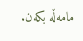مامەڵە بکەن.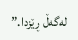لەگەڵ ڕێزدا.”